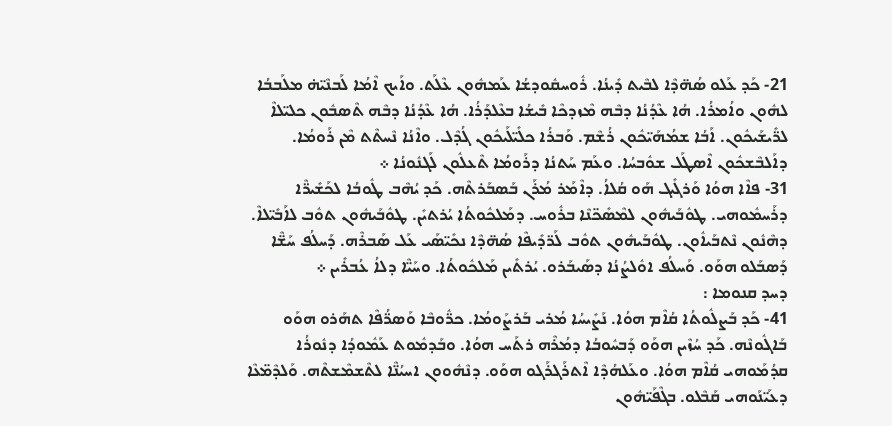21- ܟܰܕ ܥܰܠܘ ܣܳܗ̈ܕܶܐ ܠܒܶܝܬ ܕܺܝܢܳܐ. ܪܽܘܚܩܽܘܕܫܳܐ ܥܰܡܗܽܘܢ ܥܶܠܰܬ. ܘܐܰܝܟ ܐܶܡܳܐ ܠܰܒܢܶܝ̈ܗ̇ ܡܠܰܒܒܳܐ ܠܗܽܘܢ ܘܐܳܡܪܳܐ. ܗܳܐ ܥܶܕܳܢܳܐ ܕܒܶܗ ܡܶܙܕܟܶܐ ܒܺܝܫܳܐ ܒܥܶܠܕܰܪܳܐ. ܗܳܐ ܥܶܕܳܢܳܐ ܕܒܶܗ ܬܶܣܒܽܘܢ ܟܠܝ̈ܠܐܶ ܠܪ̈ܺܝܫܰܝܟܽܘܢ. ܐܰܒܳܐ ܫܡܳܗܰܝ̈ܟܽܘܢ ܪܳܫܶܡ. ܘܰܒܪܳܐ ܟܠܺܝ̈ܠܰܝܟܽܘܢ ܓܳܕܶܠ. ܘܐܶܢܳܐ ܢܶܚܬܶܬ ܡܶܢ ܪܰܘܡܳܐ. ܕܐܰܠܒܶܫܟܽܘܢ ܐܶܣܛܰܠ ܫܘܽܒܚܳܐ. ܘܥܰܡ ܚܰܬܢܳܐ ܕܪܰܘܡܳܐ ܬܶܥܠܽܘܢ ܠܰܓܢܽܘܢܳܐ ܀
31- ܦܐܶܐ ܗܘܳܐ ܘܰܪܓܺܝܓ ܗܰܘ ܩܳܠܐܳ. ܕܐܶܡܰܪ ܡܳܪܰܢ ܒܰܣܒܰܪܬܶܗ. ܟܰܕ ܝܳܗܶܒ ܛܽܘܒܳܐ ܠܟܰܫܺܝܪ̈ܶܐ ܕܪܰܚܡܽܘܗܝ. ܛܘܽܒܰܝܗܽܘܢ ܠܡܶܣܺܟ̈ܢܶܐ ܒܪܽܘܚ. ܕܡܰܠܟܽܘܬܳܐ ܝܳܪܬܝܺܢ. ܛܘܽܒܰܝܗܽܘܢ ܬܘܽܒ ܠܐܰܒܺܝ̈ܠܐܶ. ܕܗܶܢܽܘܢ ܢܶܬܒܰܝܐܽܘܢ. ܛܘܽܒܰܝܗܽܘܢ ܬܘܽܒ ܠܰܪ̈ܕܺܝܦܶܐ ܣܳܗ̈ܕܶܐ ܢܟܺܝ̈ܣܰܝ ܥܰܠ ܣܰܒܪܶܗ. ܕܰܚܠܳܦ ܚܰܫ̈ܶܐ ܕܰܣܒܰܠܘ ܗܘܰܘ. ܘܰܚܠܳܦ ܐܘܽܠܨܳܢܳܐ ܕܣܰܝܒܰܪܘ. ܝܳܪܬܺܝܢ ܡܰܠܟܽܘܬܳܐ. ܘܚܰܝ̈ܶܐ ܕܠܐܳ ܥܳܒܪܺܝܢ ܀
ܕܚܕ ܩܢܘܡܐ :
41- ܟܰܕ ܒܰܨܠܽܘܬܳܐ ܩܳܐܶܡ ܗܘܳܐ. ܢܰܨܺܝܚܳܐ ܡܳܪܝ ܒܰܪܨܰܘܡܳܐ. ܟܪ̈ܽܘܒܶܐ ܘܰܣܪ̈ܳܦܶܐ ܬܗܰܪܘ ܗܘܰܘ ܒܰܐܓܽܘܢܶܗ. ܟܰܕ ܚܳܙܶܝܢ ܗܘܰܘ ܕܰܒܚܽܘܒܳܐ ܕܡܳܪܶܗ ܪܬܰܚ ܗܘܳܐ. ܘܒܰܕܡܽܘܬ ܥܰܡܽܘܕܳܐ ܕܢܽܘܪܳܐ ܩܕܳܡܰܘܗܝ ܩܳܐܶܡ ܗܘܳܐ. ܘܥܰܠܗܳܕܶܐ ܐܶܬܪܰܓܪܰܓܘ ܗܘܰܘ. ܕܢܶܗܽܘܘܢ ܐܚܝܳܢ̈ܶܐ ܠܬܶܫܡܶܫܬܶܗ. ܘܰܠܕܶܡ̈ܥܶܐ ܕܥܰܝ̈ܢܰܘܗܝ ܩܰܒܶܠܘ. ܒܓܶܦܰܝ̈ܗܽܘܢ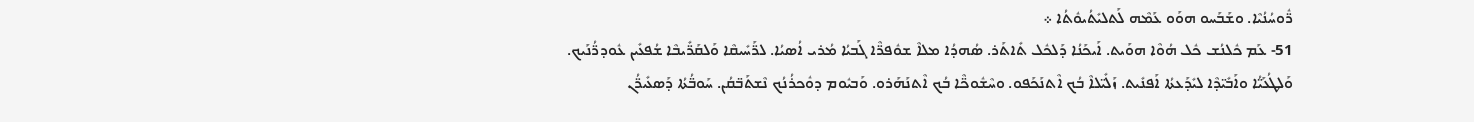ܪ̈ܽܘܚܳܢܳܝܶܐ. ܘܫܰܒܰܚܘ ܗܘܰܘ ܥܰܡܶܗ ܠܰܬܠܝܺܬܳܝܘܽܬܳܐ ܀
51- ܥܰܡ ܟܽܠܢܳܫ ܟܽܠ ܗܳܘܶܐ ܗܘܰܝܬ. ܐܰܝܟܰܢܳܐ ܕܰܠܟܽܠ ܬܺܐܬܰܪ. ܣܳܗܕܳܐ ܡܠܐܶ ܫܘܽܦܪ̈ܶܐ ܓܰܒܝܳܐ ܡܳܪܝ ܐܳܣܝܳܐ. ܠܪ̈ܰܚܺܝܩܶܐ ܘܰܠܩܰܪ̈ܺܝܒܶܐ ܫܳܦܥܺܝܢ ܥܽܘܕܪ̈ܳܢܰܝܟ. ܘܰܠܛܳܥܰܝ̈ܳܐ ܘܐܰܒܺܝ̈ܕܶܐ ܠܝܺܕܰܥܬܳܐ ܐܰܦܢܺܝܬ. ܙܰܠܺܝ̈ܠܐܶ ܒܳܟ ܐܶܬܢܰܟܰܦܘ. ܘܚܶܫܽܘܟ̈ܶܐ ܒܳܟ ܐܶܬܢܰܗܰܪܘ. ܘܰܒܝܽܘܡ ܕܘܽܟܪܳܢܳܟ ܢܶܫܬܰܒ̈ܩܳܢ. ܚܰܘܒ̈ܳܬܳܐ ܕܰܣܥܺܝܪ̈ܳܢ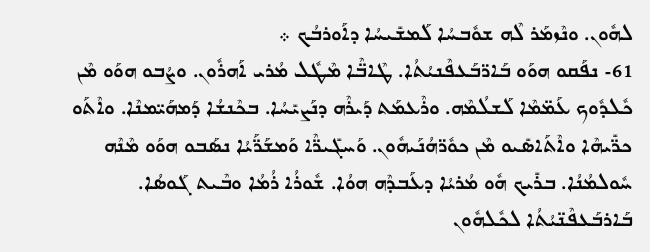ܠܗܽܘܢ. ܘܢܶܙܡܰܪ ܠܶܗ ܫܘܽܒܚܳܐ ܠܰܡܫܺܝܚܳܐ ܕܐܰܘܪܒܳܟ ܀
61- ܢܦܰܩܘ ܗܘܰܘ ܒܰܐܪ̈ܒܰܥܦܶܢܝܳܬܳܐ. ܛܶܐܒ̈ܶܐ ܡܶܛܽܠ ܡܳܪܝ ܐܰܗܪܽܘܢ. ܘܨܳܒܘ ܗܘܰܘ ܡܶܢ ܟܽܠܕܽܘܟ ܥܰܡ̈ܡܶܐ ܠܰܫܠܳܡܶܗ. ܘܪܶܥܡܰܬ ܕܰܝܪܶܗ ܕܢܰܨܝܺܚܳܐ. ܒܟܶܢܫܳܐ ܕܰܡܗܰܝ̈ܡܢܶܐ. ܘܐܶܬܰܘ ܟܪ̈ܺܝܗܶܐ ܘܐܶܬܰܐܣܺܝܘ ܡܶܢ ܟܘܽܪ̈ܗܳܢܰܝܗܽܘܢ. ܘܰܚܓܺܝܪ̈ܶܐ ܘܰܡܫܰܪ̈ܰܝܳܐ ܢܣܰܒܘ ܗܘܰܘ ܡܶܢܶܗ ܚܽܘܠܡܳܢܳܐ. ܒܪܺܝܟ ܗܽܘ ܡܳܪܝܳܐ ܕܥܰܒܕܶܗ ܗܘܳܐ. ܫܽܘܪܳܐ ܪܳܡܳܐ ܘܒܶܝܬ ܓܰܘܣܳܐ. ܒܰܐܪܒܰܥܦܶܢ̈ܝܳܬܳܐ ܠܟܽܠܗܽܘܢ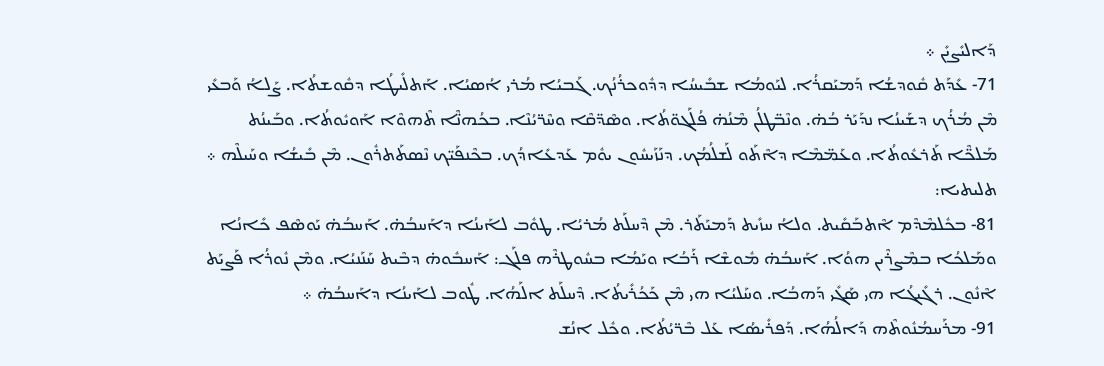ܕܰܐܠܝܺܨܝܺܢ ܀
71- ܥܺܕܰܬ ܩܽܘܕܫܳܐ ܕܰܡܝܰܩܪܳܐ. ܠܝܰܘܡܳܐ ܫܒܺܝܚܳܐ ܕܕܽܘܟܪܳܢܳܟ. ܓܰܒܝܳܐ ܡܳܪܝ ܐܳܣܝܳܐ. ܐܰܬܠܺܝܛܳܐ ܕܩܽܘܫܬܳܐ. ܨܰܠܐܳ ܘܰܒܥܺܝ ܡܶܢ ܡܳܪܳܟ ܕܫܰܝܢܳܐ ܢܕܰܝܰܪ ܒܳܗ̇. ܘܢܶܒ̈ܛܠܳܢ ܡܶܢܳܗ̇ ܦܳܠܰܓܘ̈ܬܳܐ. ܘܣܶܕ̈ܩܶܐ ܘܚܶܪ̈ܝܳܢܶܐ. ܒܟܳܗܢ̈ܶܐ ܬܶܗܘܶܐ ܐܰܘܝܽܘܬܳܐ. ܘܒܰܝܢܳܬ ܡܰܠܟ̈ܶܐ ܬܰܪܥܽܘܬܳܐ. ܘܥܰܡ̈ܡܶܐ ܕܐܶܬܰܘ ܠܰܫܠܳܡܳܟ. ܕܢܰܙܰܝܚܽܘܢ ܝܘܽܡ ܥܰܕܥܺܐܕܳܟ. ܒܟܶܢܦܰܝ̈ܟ ܢܶܣܬܰܬܪܽܘܢ. ܡܶܢ ܒܺܝܫܳܐ ܘܚܰܝܠܶܗ ܀
ܬܠܝܬܝܐ:
81- ܒܟܽܠܡܶܕܶܡ ܐܶܬܒܰܩܺܝܬ. ܘܠܐܳ ܚܙܺܝܬ ܕܰܡܝܰܬܰܪ. ܡܶܢ ܕܶܚܠܰܬ ܡܳܪܝܳܐ. ܛܘܽܒ ܠܐܰܝܢܳܐ ܕܐܰܚܒܳܗ̇. ܐܰܚܒܳܗ̇ ܝܰܘܣܶܦ ܟܺܐܢܳܐ ܘܡܰܠܟܳܐ ܒܡܶܨܪܶܝܢ ܗܘܳܐ. ܐܰܚܒܳܗ̇ ܡܽܘܫܶܐ ܪܰܒܳܐ ܘܝܰܡܳܐ ܒܚܽܘܛܪܶܗ ܦܠܰܓ: ܐܰܚܒܽܘܗ̇ ܕܒܶܝܬ ܚܰܢܰܢܝܳܐ. ܘܡܶܢ ܢܽܘܪܳܐ ܦܰܨܝܰܬ ܐܶܢܽܘܢ. ܪܓܺܝܓܳܐ ܗܝ ܣܰܓܺܝ ܕܰܗܒܳܐ. ܘܚܰܠܝܳܐ ܗܝ ܡܶܢ ܟܰܟܳܪܺܝܬܳܐ. ܕܶܚܠܰܬ ܐܠܰܗܳܐ. ܛܽܘܒ ܠܐܰܝܢܳܐ ܕܐܰܚܒܳܗ̇ ܀
91- ܡܪܰܚܡܳܢܽܘܬܶܗ ܕܰܐܠܳܗܳܐ. ܕܰܦܪܺܝܣܳܐ ܥܰܠ ܒܶܪ̈ܝܳܬܳܐ. ܘܟܽܠ ܐܢܳܫ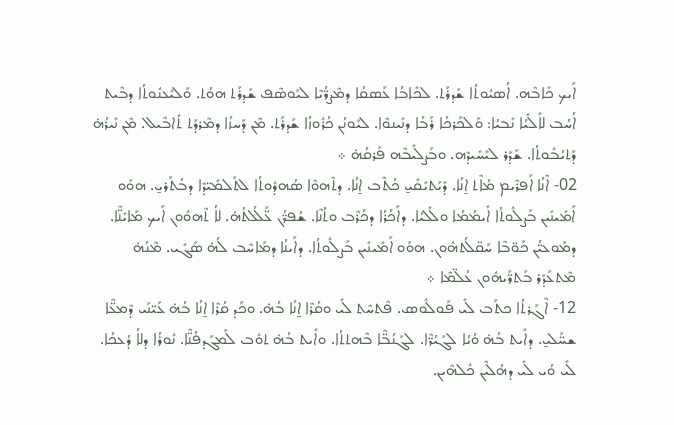ܐܰܝܟ ܟܺܐܒܶܗ. ܐܳܣܝܽܘܬܳܐ ܫܰܕܪܰܬ. ܠܟܺܐܒܳܐ ܥܰܣܩܳܐ ܕܡܶܨܪ̈ܳܝܶܐ ܠܝܰܘܣܶܦ ܫܰܕܪܰܬ ܗܘܳܬ. ܘܰܠܝܽܥܢܽܘܬܳܐ ܕܒܶܝܬ ܐܳܚܳܒ ܠܐܺܠܺܝܳܐ ܢܺܒܝܳܐ: ܘܰܠܟܰܪܟܳܐ ܪܰܒܳܐ ܕܢܺܝܢܘܶܐ. ܠܝܰܘܢܳܢ ܟܳܪܽܘܙܳܐ ܫܰܕܪܰܬ. ܡܶܢ ܕܰܚܙܳܐ ܕܡܶܪܕܰܬ ܬܺܐܒܶܝܠ. ܡܶܢ ܢܺܝܪܳܗ̇ ܕܰܬܝܳܒܽܘܬܳܐ. ܫܰܕܰܪ ܠܝܺܚܺܝܕܶܗ. ܘܒܰܨܠܺܝܒܶܗ ܦܰܪܩܳܗ̇ ܀
02- ܐܶܢܳܐ ܐܰܦܪܶܝܡ ܡܳܐܶܬ ܐ̱ܢܳܐ. ܕܺܝܰܬܝܺܩܺܝ̱ ܟܳܬܶܒ ܐ̱ܢܳܐ. ܕܬܶܗܘܶܐ ܣܳܗܕܽܘܬܳܐ ܠܬܰܠܡܺܝ̈ܕܶܐ ܕܒܳܬܰܪܝ̱. ܗܘܰܘ ܐܰܡܺܝܢܺܝܢ ܒܰܨܠܽܘܬܳܐ ܐܺܝܡܳܡܳܐ ܘܠܺܠܝܳܐ. ܕܐܰܟܳܪܳܐ ܕܟܳܪܶܒ ܘܬܳܢܶܐ. ܫܳܦܪ̈ܳܢ ܥ̈ܰܠܳܠܬܳܗ̇. ܠܐܳ ܬܶܗܘܽܘܢ ܐܰܝܟ ܡܰܐܝܺܢ̈ܶܐ. ܕܡܰܘܥܝ̈ܳܢ ܟܰܘ̈ܒܶܐ ܚܰܩ̈ܠܳܬܗܽܘܢ. ܗܘܰܘ ܐܰܡܺܝܢܺܝܢ ܒܰܨܠܽܘܬܳܐ. ܕܐܰܝܢܳܐ ܕܡܰܐܚܶܒ ܠܳܗ̇ ܣܰܓܺܝ. ܡܶܢܳܗ̇ ܡܶܬܥܰܕܰܪ ܒܰܬܪ̈ܰܝܗܽܘܢ ܥܳܠ̈ܡܶܐ ܀
12- ܐܶܓܰܪܬܳܐ ܟܬܰܒ ܠܺܝ ܦܰܘܠܽܘܣ. ܦܶܬܚܶܬ ܠܺܝ ܘܩܳܪܶܐ ܐ̱ܢܳܐ ܒܳܗ̇. ܘܟܰܕ ܩܳܪܶܐ ܐ̱ܢܳܐ ܒܳܗ̇ ܥܰܝ̈ܢܰܝ ܕܶܡܥ̈ܶܐ ܫܚ̈ܰܠܝ̱. ܕܐܺܝܬ ܒܳܗ̇ ܘܳܝܳܐ ܠܓܰܝܳܪ̈ܶܐ. ܠܓܰܢܳܒ̈ܶܐ ܒܶܗܬܬܳܐ. ܘܐܺܝܬ ܒܳܗ̇ ܬܘܽܒ ܠܰܡܓܰܕܦܳܢ̈ܶܐ. ܢܽܘܪܳܐ ܕܠܐܳ ܕܳܥܟܳܐ. ܠܺܝ ܘܳܝ ܠܺܝ ܕܗܳܠܶܝܢ ܟܽܠܗܶܝܢ.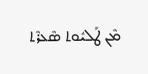ܡܶܢ ܛܰܠܝܽܘܬ ܣܶܥܪܶܬ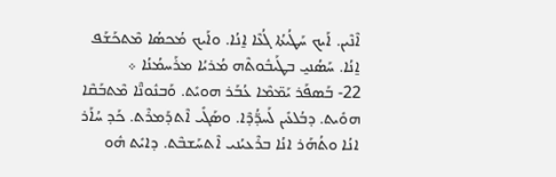ܐܶܢܶܝܢ. ܐܰܝܟ ܚܰܛܳܝܬܳܐ ܓܳܥܶܐ ܐ̱ܢܳܐ. ܘܐܰܝܟ ܡܳܟܣܳܐ ܡܶܬܟܰܫܰܦ ܐ̱ܢܳܐ. ܚܰܣܳܢܝ̱ ܒܛܰܝܒܽܘܬܶܗ ܡܳܪܝܳܐ ܡܪܰܚܡܳܢܳܐ ܀
22- ܒܰܣܦܰܪ ܝܰܡ̈ܡܶܐ ܥܳܒܰܪ ܗܘܝܺܬ. ܘܰܒܢܽܘܢ̈ܶܐ ܡܶܬܒܰܩܶܐ ܗܘܺܝܬ. ܕܒܳܠܥܺܝܢ ܠܰܚܕ̈ܳܕܶܐ. ܘܣܰܓܺܝ ܐܶܬܕܰܡܪܶܬ. ܟܰܕ ܚܳܐܰܪ ܐܢܳܐ ܘܬܳܗܰܪ ܐܢܳܐ ܒܪܶܥܝܳܢܝ ܐܶܬܚܰܫܒܶܬ. ܕܐܝܺܬ ܗܽܘ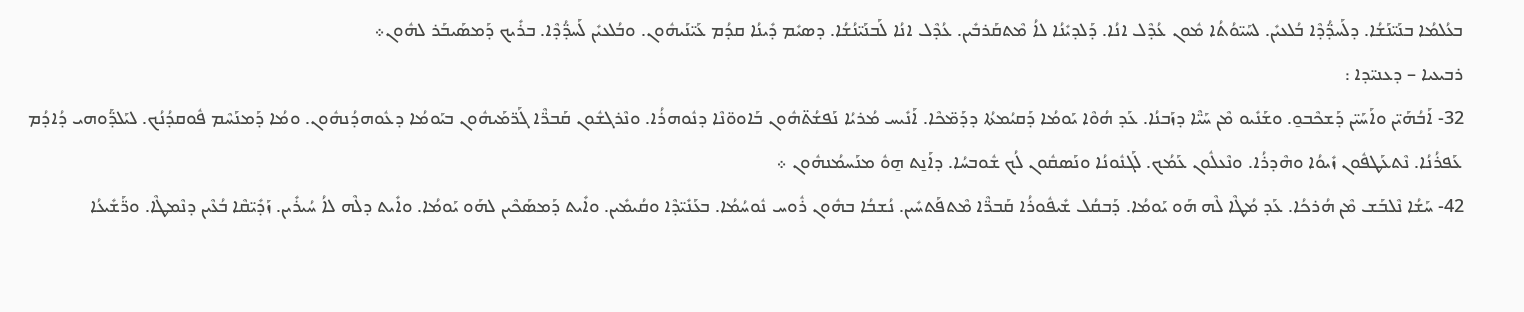ܒܥܳܠܡܳܐ ܒܢܰܝ̈ܢܰܫܳܐ. ܕܠܰܚܕ̈ܳܕܶܐ ܒܳܠܥܝܺܢ. ܠܚܰܝ̈ܘܳܬܳܐ ܡܽܘܢ ܥܳܕܶܠ ܐܢܳܐ. ܕܰܠܕܝܺܢܳܐ ܠܐܳ ܡܶܬܩܰܪܒܺܝܢ. ܥܳܕܶܠ ܐܢܳܐ ܠܰܒܢܰܝ̈ܢܳܫܳܐ. ܕܣܝܺܡ ܕܺܝܢܳܐ ܩܕܳܡ ܥܰܝ̈ܢܰܝܗܽܘܢ. ܘܒܳܠܥܝܺܢ ܠܰܚܕ̈ܳܕܶܐ. ܒܪܺܝܟ ܕܰܡܣܰܝܒܰܪ ܠܗܽܘܢ܀
ܪܒܝܥܝܐ – ܕܥܢܝ̈ܕܐ :
32- ܐܰܒܳܗܰܝ̈ܢ ܘܐܰܚܰܝ̈ܢ ܕܰܫܟܶܒܘ̱. ܘܫܰܢܺܝܘ ܡܶܢ ܚܰܝ̈ܶܐ ܕܙܰܒܢܳܐ. ܥܰܕ ܗܳܘܶܐ ܝܰܘܡܳܐ ܕܰܩܝܳܡܬܳܐ ܕܕܰܡ̈ܟܶܐ. ܐܰܢܺܝܚ ܡܳܪܝܳܐ ܢܰܦܫܳܬ̈ܗܽܘܢ ܒܰܐܘܘ̈ܢܶܐ ܕܢܽܘܗܪܳܐ. ܘܢܶܪܓܫܽܘܢ ܩܰܒܪ̈ܶܐ ܓܰܪ̈ܡܰܝܗܽܘܢ ܒܝܰܘܡܳܐ ܕܥܽܘܗܕܳܢܗܽܘܢ. ܘܡܳܐ ܕܰܡܢܰܚܶܡ ܦܽܘܩܕܳܢܳܟ. ܠܝܰܠܕ̈ܰܘܗܝ ܕܳܐܕܳܡ ܥܰܦܪܳܢܳܐ. ܢܶܬܥܰܛܦܽܘܢ ܙܺܝܘܳܐ ܘܗܶܕܪܳܐ. ܘܢܶܥܠܽܘܢ ܥܰܡܳܟ. ܠܰܓܢܽܘܢܳܐ ܘܢܰܣܩܽܘܢ ܠܳܟ ܫܽܘܒܚܳܐ. ܕܐܰܢ̱ܬ ܗ̱ܘܽ ܡܢܰܚܡܳܢܗܽܘܢ ܀
42- ܚܰܫܳܐ ܢܶܠܒܰܫ ܡܶܢ ܗܳܪܟܳܐ. ܥܰܕ ܡܳܛܶܐ ܠܶܗ ܗܰܘ ܝܰܘܡܳܐ. ܕܰܒܩܳܠ ܫܺܝܦܽܘܪܳܐ ܩܰܒܪ̈ܶܐ ܡܶܬܦܰܬܚܺܝܢ. ܢܳܫܒܳܐ ܒܗܽܘܢ ܪܽܘܚ ܢܽܘܚܳܡܳܐ. ܒܥܰܢܺܝ̈ܕܶܐ ܘܩܳܝܡܺܝܢ. ܘܐܺܝܬ ܕܰܡܣܰܟܶܝܢ ܠܗܰܘ ܝܰܘܡܳܐ. ܘܐܺܝܬ ܕܠܶܗ ܠܐܳ ܚܳܝܪܺܝܢ. ܙܰܕܺܝ̈ܩܶܐ ܒܳܥܶܝܢ ܕܢܶܡܛܶܐ. ܘܪ̈ܰܫܺܝܥܳܐ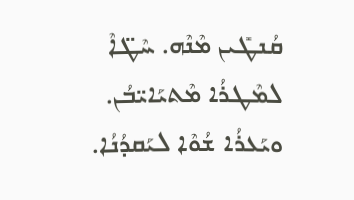ܩܳܢܛܺܝܢ ܡܶܢܶܗ. ܚܶܛ̈ܐܶ ܠܡܶܛܪܳܐ ܡܶܬܝܰܐܝ̈ܒܳܢ. ܘܝܰܥܪܳܐ ܫܳܘܶܐ ܠܝܰܩܕܳܢܳܐ.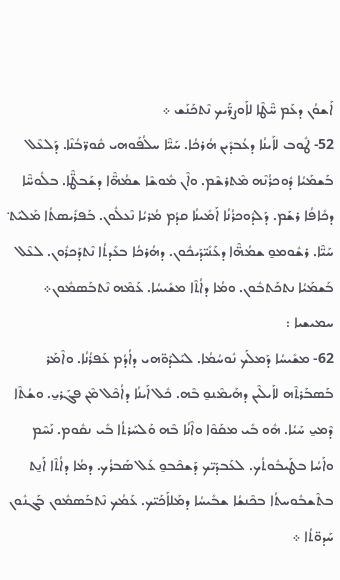ܐܰܫܘܳܢ ܕܥܰܡ ܚ̈ܶܛܶܐ ܠܐܰܘܨܪ̈ܰܝܟ ܢܶܬܟܰܢܰܫ ܀
52- ܛܽܘܒ ܠܐܰܝܢܳܐ ܕܥܳܒܕܺܝܢ ܗܳܪܟܳܐ. ܚܰܝ̈ܶܐ ܚܠܳܦܰܘܗܝ ܩܽܘܪ̈ܒܳܢܶܐ. ܕܰܠܥܶܠ ܒܰܫܡܰܝܳܐ ܕܽܘܟܪܳܢܶܗ ܡܶܬܪܫܶܡ. ܘܐܶܢ ܡܽܘܫܶܐ ܫܡܳܗ̈ܶܐ ܕܫܰܒܛ̈ܶܐ. ܒܠܽܘܚ̈ܶܐ ܕܟܺܐܦܳܐ ܪܫܰܡ. ܕܰܠܕܽܘܟܪܳܢܳܐ ܐܰܡܺܝܢܳܐ ܩܕܳܡ ܡܳܪܝܳܐ ܢܶܥܠܽܘܢ. ܒܰܦܪܺܝܣܬܳܐ ܡܰܠܝܰܬ݀ ܚܰܝ̈ܶܐ. ܪܫܽܘܡܘ̱ ܫܡܳܗ̈ܶܐ ܕܥܰܢܺܝ̈ܕܰܝܟܽܘܢ. ܕܗܳܪܟܳܐ ܒܥܺܕܬܳܐ ܢܶܬܕܰܟܪܽܘܢ. ܠܥܶܠ ܒܰܫܡܰܝܳܐ ܢܬܟܰܬܒܽܘܢ. ܘܡܳܐ ܕܐܳܬܶܐ ܡܫܺܝܚܳܐ. ܥܰܡܶܗ ܢܶܬܒܰܣܡܽܘܢ܀
ܚܡܝܫܝܐ :
62- ܡܫܺܝܚܳܐ ܕܰܡܠܰܟ ܢܽܘܚܳܡܳܐ. ܠܝܰܠܕܰܘ̈ܗܝ ܕܐܳܕܳܡ ܥܰܦܪܳܢܳܐ. ܘܐܶܡܰܪ ܒܰܣܒܰܪܬܶܗ ܠܐܰܝܠܶܝܢ ܕܗܰܝܡܶܢܘ̱ ܒܶܗ. ܟܽܠ ܐܰܝܢܳܐ ܕܐܳܟܶܠ ܡܶܢ ܦܓܰܪܝ̱. ܘܫܳܬܶܐ ܕܶܡܝ̱ ܚܰܝܳܐ. ܗܽܘ ܒܺܝ ܡܩܰܘܶܐ ܘܐܶܢܳܐ ܒܶܗ ܘܰܠܚܰܪܬܳܐ ܒܺܝ ܢܩܽܘܡ. ܢܰܚܶܡ ܘܐܰܚܳܐ ܒܛܰܝܒܽܘܬܳܟ. ܠܥܰܒܕܰܝ̈ܟ ܕܰܫܟܶܒܘ̱ ܥܰܠ ܣܰܒܪܳܟ. ܕܡܳܐ ܕܐܳܬܶܐ ܐܰܢ̱ܬ ܒܬܶܫܒܽܘܚܬܳܐ ܒܟܶܢܫܳܐ ܫܒܺܝܚܳܐ ܕܡܰܠܐܰܟܰܝ̈ܟ. ܥܰܡܳܟ ܢܶܬܒܰܣܡܽܘܢ ܒܰܓܢܽܘܢ ܚܰܕܘ̈ܬܳܐ ܀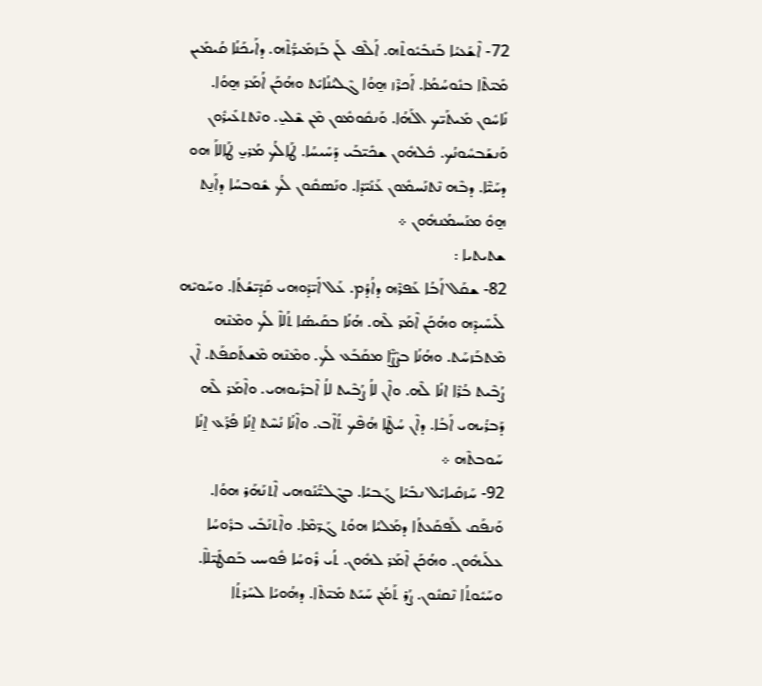72- ܐܶܫܰܥܝܳܐ ܒܰܢܒܺܝܽܘܬܶܗ. ܐܰܠܶܦ ܠܰܢ ܒܰܙܡܺܝܪ̈ܳܬܶܗ. ܕܐܰܝܟܰܢܳܐ ܩܳܝܡܺܝܢ ܡܺܝ̈ܬܶܐ ܒܢܽܘܚܳܡܳܐ. ܐܰܟܪܶܙ ܗ̱ܘܳܐ ܓܶܠܝܳܢܳܐܝܺܬ ܘܗܳܟܰܢ ܐܳܡܰܪ ܗ̱ܘܳܐ. ܢܺܐܚܽܘܢ ܡܺܝܬܰܝ̈ܟ ܐܠܰܗܳܐ. ܘܰܢܩܽܘܡܽܘܢ ܡܶܢ ܫܶܠܝ̱. ܘܢܶܬܬܥܺܝܪܽܘܢ ܘܰܢܫܰܒܚܽܘܢܳܟ. ܟܽܠܗܽܘܢ ܫܟܺܝ̈ܒܰܝ ܕܰܚܺܝܚܳܐ. ܛܰܐܠܳܟ ܡܳܪܝ̱ ܛܰܐܠܐܰ ܗܘ ܕܚܰܝ̈ܶܐ. ܕܒܶܗ ܢܶܬܢܰܚܡܽܘܢ ܥܰܢܺܝ̈ܕܶܐ. ܘܢܰܣܩܽܘܢ ܠܳܟ ܫܽܘܒܚܳܐ ܕܐܰܢ̱ܬ ܗ̱ܘܽ ܡܢܰܚܡܳܢܗܽܘܢ ܀
ܫܬܝܬܝܐ :
82- ܫܩܰܠ ܐܰܒܳܐ ܥܰܦܪܶܗ ܕܐܳܕܳܡ. ܥܰܠ ܐܺܝ̈ܕܰܘܗܝ ܩܰܕܺܝ̈ܫܳܬܳܐ. ܘܚܰܘܝܶܗ ܠܺܝܚܺܝܕܶܗ ܘܗܳܟܰܢ ܐܶܡܰܪ ܠܶܗ. ܗܳܢܳܐ ܒܩܰܝܣܳܐ ܬܳܠܐܶ ܠܳܟ ܘܡܶܢܶܗ ܡܶܬܒܰܙܚܰܬ. ܘܗܳܢܳܐ ܒܨܶܨ̈ܶܐ ܡܩܰܒܰܥ ܠܳܟ. ܘܡܶܢܶܗ ܡܶܫܬܰܩܦܰܬ. ܐܶܢ ܨܳܒܶܝܬ ܒܳܪܶܐ ܐܢܳܐ ܠܶܗ. ܘܐܶܢ ܠܐܳ ܨܳܒܶܝܬ ܠܐܳ ܐܶܒܪܺܝܘܗܝ. ܘܐܶܡܰܪ ܠܶܗ ܕܰܒܪܳܝܗܝ ܐܰܒܳܐ. ܕܐܶܢ ܚܳܛܶܐ ܗܳܦܶܟ ܬܳܐܶܒ. ܘܐܶܢܳܐ ܢܳܚܶܬ ܐ̱ܢܳܐ ܦܳܪܰܥ ܐ̱ܢܳܐ ܚܰܘܒܬܶܗ ܀
92- ܚܰܙܩܺܝܐܝܺܠ ܢܒܺܝܳܐ ܓܰܒܝܳܐ. ܒܓܶܠܝ̈ܳܢܰܘܗܝ ܐܶܬܢܰܗܰܪ ܗܘܳܐ. ܘܰܢܦܰܩ ܠܰܦܩܰܥܬܳܐ ܕܡܰܠܝܳܐ ܗܘܳܬ ܓܰܪ̈ܡܶܐ. ܘܐܶܬܢܰܒܺܝ ܒܪܽܘܚܳܐ ܥܠܰܝܗܽܘܢ. ܘܗܳܟܰܢ ܐܶܡܰܪ ܠܗܽܘܢ. ܬܳܝ ܪܽܘܚܳܐ ܦܽܘܚܝ ܒܰܩܛܺܝ̈ܠܐܶ. ܘܚܰܝܽܘܬܳܐ ܢܶܩܢܽܘܢ. ܨܳܪ ܬܰܡܳܢ ܚܰܝܰܬ ܡܺܝ̈ܬܶܐ. ܕܗܳܘܝܳܐ ܠܚܰܪܬܳܐ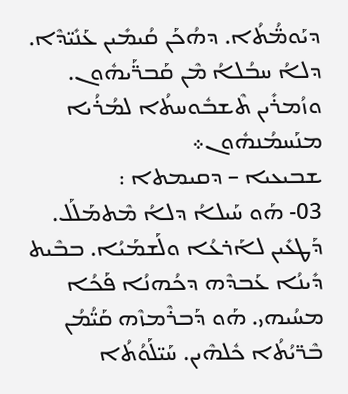ܕܝܰܘܡ̈ܳܬܳܐ. ܕܗܳܟܰܢ ܩܳܝܡܺܝܢ ܥܰܢܺܝ̈ܕܶܐ. ܕܠܐܳ ܚܒܳܠܐܳ ܡܶܢ ܩܰܒܪ̈ܰܝܗܽܘܢ. ܘܙܳܡܪܺܝܢ ܬܶܫܒܽܘܚܬܳܐ ܠܡܳܪܳܝܐ ܡܢܰܚܡܳܢܗܽܘܢ܀
ܫܒܝܥܝܐ – ܕܩܝܡܬܐ :
03- ܗܰܘ ܚܰܝܠܐܳ ܕܠܐܳ ܡܶܬܡܰܠܰܠ. ܕܰܛܥܺܝܢ ܠܐܰܪܥܳܐ ܘܠܰܫܡܰܝܳܐ. ܒܒܶܝܬ ܕܺܝܢܳܐ ܥܰܒܕܶܗ ܕܟܳܗܢܳܐ ܦܰܟܳܐ ܡܚܳܝܗܝ. ܗܰܘ ܕܰܒܪܶܡܙܶܗ ܩܰܝ̈ܳܡܳܢ ܒܶܪ̈ܝܳܬܳܐ ܟܽܠܗܶܝܢ. ܚܰܝ̈ܠܰܘܳܬܳܐ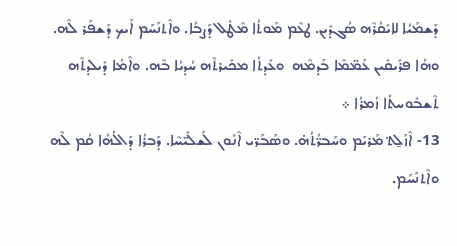ܕܰܫܡܰܝܳܐ ܠܐܝܺܩܳܪܶܗ ܣܳܓܕܺܝܢ. ܛܥܶܡ ܡܰܘܬܳܐ ܡܶܛܽܠ ܕܰܨܒܳܐ. ܘܐܶܬܢܰܚܰܡ ܐܰܝܟ ܕܰܫܦܰܪ ܠܶܗ. ܘܗܳܐ ܦܪܺܝܩܺܝܢ ܥܰܡ̈ܡܶܐ ܒܰܕܡܶܗ  ܘܥܺܕܬܳܐ ܡܟܺܝܪܬܶܗ ܚܳܕܝܳܐ ܒܶܗ. ܘܐܶܡܳܐ ܕܺܝܠܕܬܶܗ ܬܶܫܒܽܘܚܬܳܐ ܙܳܡܪܳܐ ܀
13- ܐܶܙܰܠ̱ܬ݀ ܡܰܪܝܰܡ ܘܚܰܒܪ̈ܳܬܳܗ̇. ܘܣܰܒܰܪ̈ܝ ܐܶܢܽܘܢ ܠܰܫܠܺܝ̈ܚܶܐ. ܕܰܒܪܳܐ ܕܰܐܠܳܗܳܐ ܩܳܡ ܠܶܗ ܘܐܶܬܢܰܚܰܡ.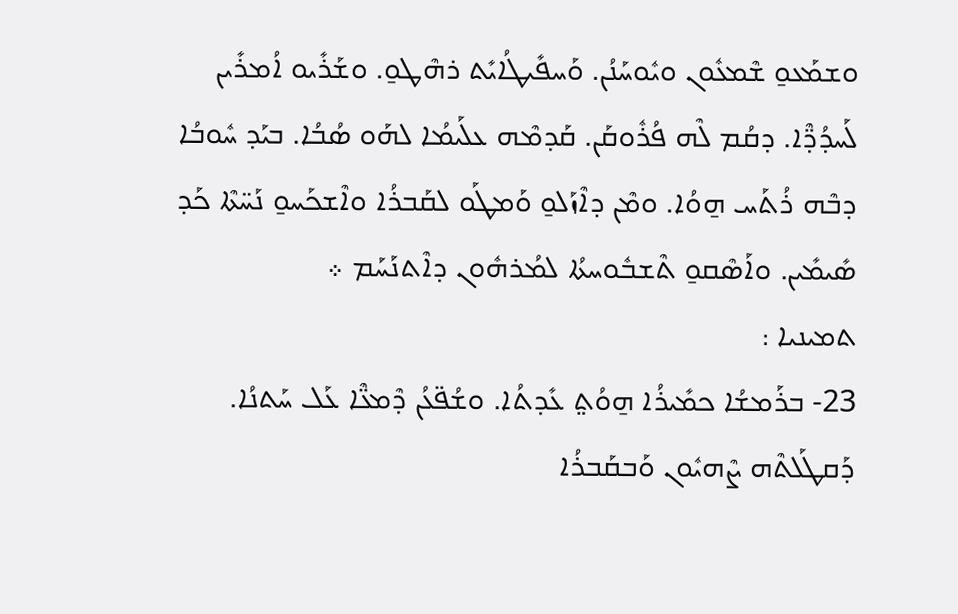ܘܫܡܰܥܘ̱ ܫܶܡܥܽܘܢ ܘܝܽܘܚܰܢܳܢ. ܘܰܚܦܺܝܛܳܐܝܺܬ ܪܗܶܛܘ̱. ܘܫܰܪܺܝܘ ܐܳܡܪܺܝܢ ܠܰܚܕܳܕ̈ܶܐ. ܕܩܳܡ ܠܶܗ ܦܳܪܽܘܩܰܢ. ܩܰܕܡܶܗ ܥܠܰܝܡܳܐ ܠܗܰܘ ܣܳܒܳܐ. ܒܝܰܕ ܚܽܘܒܳܐ ܕܒܶܗ ܪܳܬܰܚ ܗ̱ܘܳܐ. ܘܡܶܢ ܕܐܶܙܰܠܘ̱ ܘܰܡܛܰܘ ܠܩܰܒܪܳܐ ܘܐܶܫܟܰܚܘ̱ ܢܰܚ̈ܬܶܐ ܟܰܕ ܣܺܝܡܺܝܢ. ܘܐܰܣܶܩܘ̱ ܬܶܫܒܽܘܚܬܳܐ ܠܡܳܪܗܽܘܢ ܕܐܶܬܢܰܚܰܡ ܀
ܬܡܝܢܝܐ :
23- ܒܪܰܡܫܳܐ ܟܡܺܝܪܳܐ ܗ̱ܘܳܬ݀ ܥܺܕܬܳܐ. ܘܫܳܦ̈ܥܳܢ ܕܶܡܥ̈ܶܐ ܥܰܠ ܚܰܬܢܳܐ. ܕܰܩܛܰܠܬܶܗ ܨܶܗܝܽܘܢ ܘܰܒܩܰܒܪܳܐ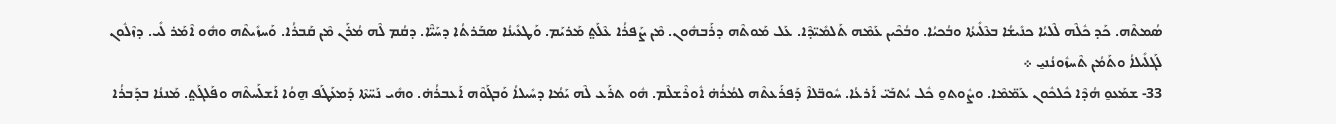ܣܳܡܬܶܗ. ܟܰܕ ܟܽܠܶܗ ܠܶܠܝܳܐ ܟܢܺܝܫܳܐ ܒܥܶܠܺܝܬܳܐ ܘܒܳܟܝܳܐ. ܘܒܳܟܶܝܢ ܥܰܡܶܗ ܬܰܠܡܺܝ̈ܕܶܐ. ܥܰܠ ܡܰܘܬܶܗ ܕܪܰܒܗܽܘܢ. ܡܶܢ ܨܰܦܪܳܐ ܥܶܠܰܬ݀ ܡܰܪܝܰܡ. ܘܰܛܥܺܝܢܳܐ ܣܒܰܪܬܳܐ ܕܚܰܝ̈ܶܐ. ܕܩܳܡ ܠܶܗ ܡܳܪܰܢ ܡܶܢ ܩܰܒܪܳܐ. ܘܰܚܙܺܝܬܶܗ ܘܗܽܘ ܐܶܡܰܪ ܠܺܝ. ܕܙܶܠܽܘܢ ܠܰܓܠܺܝܠܐܳ ܘܬܰܡܳܢ ܬܶܚܙܽܘܢܳܢܝ̱ ܀
33- ܫܡܰܥܘ̱ ܗܳܕܶܐ ܟܽܠܟܽܘܢ ܥܰܡ̈ܡܶܐ. ܘܨܽܘܬܘ̱ ܟܽܠ ܝܳܬܒܰܝ̈ ܐܰܪܥܳܐ. ܚܽܘܒ̈ܠܐܶ ܕܰܦܪܰܥܬܶܗ ܠܡܳܪܳܗ̇ ܐܽܘܪܶܫܠܶܡ. ܗܽܘ ܬܪܰܥ ܠܶܗ ܝܰܡܳܐ ܕܚܺܝܠܐܳ ܘܰܒܓܰܘܶܗ ܐܰܥܒܪܳܗ̇. ܘܗܺܝ ܢܰܚ̈ܬܶܐ ܕܰܡܥܰܛܰܦ ܗ̱ܘܳܐ ܐܰܫܠܰܚܬܶܗ ܘܦܰܠܓܰܬ݀. ܡܰܢܢܳܐ ܒܕܰܒܪܳܐ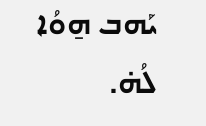ܝܰܗܒ ܗ̱ܘܳܐ ܠܳܗ̇.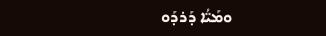ܘܡܰܝ̈ܳܐ ܕܰܪܕܰܘ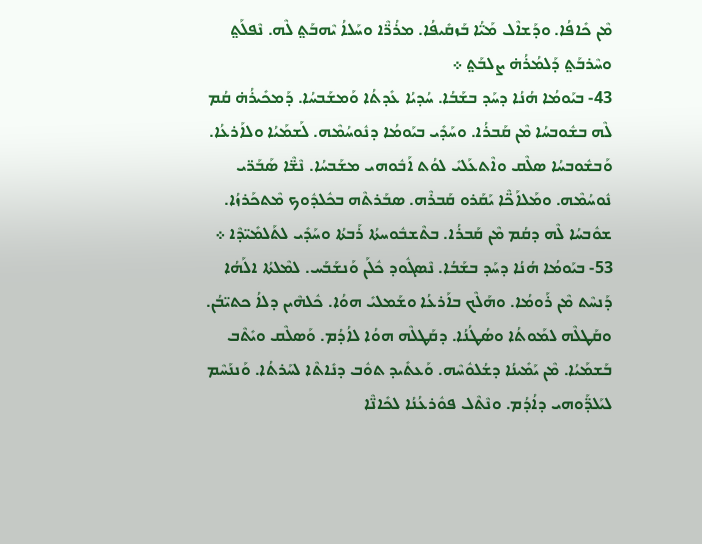ܡܶܢ ܟܺܐܦܳܐ. ܘܕܰܫܐܶܠ ܡܰܝ̈ܳܐ ܒܰܙܩܺܝܦܳܐ. ܡܪܳܪ̈ܶܐ ܘܚܰܠܐܳ ܝܶܗܒܰܬ݀ ܠܶܗ. ܢܶܦܠܰܬ݀ ܘܚܶܪܒܰܬ݀ ܕܰܠܡܳܪܳܗ̇ ܨܠܒܰܬ݀ ܀
43- ܒܝܰܘܡܳܐ ܗܳܢܳܐ ܕܚܰܕ ܒܫܰܒܳܐ. ܚܳܕܝܳܐ ܥܺܕܬܳܐ ܘܰܡܫܰܒܚܳܐ. ܕܰܡܟܺܝܪܳܗ̇ ܩܳܡ ܠܶܗ ܒܫܽܘܒܚܳܐ ܡܶܢ ܩܰܒܪܳܐ. ܘܚܰܕܺܝ ܒܝܰܘܡܳܐ ܕܢܽܘܚܳܡܶܗ. ܠܰܫܡܰܝܳܐ ܘܠܐܰܪܥܳܐ. ܘܰܒܫܽܘܒܚܳܐ ܣܠܶܩ ܘܐܶܬܥܰܠܝܺ ܠܘܳܬ ܐܰܒܽܘܗܝ ܡܫܰܒܚܳܐ. ܢܶܫ̈ܶܐ ܣܰܒܰܪ̈ܝ ܢܽܘܚܳܡܶܗ. ܘܡܰܠܐܰܟ̈ܶܐ ܝܰܩܰܪܘ ܩܰܒܪܶܗ. ܣܒܰܪܬܶܗ ܒܟܽܠܕܽܘܟ ܡܶܬܟܰܪܙܳܐ. ܫܘܽܒܚܳܐ ܠܶܗ ܕܩܳܡ ܡܶܢ ܩܰܒܪܳܐ. ܒܬܶܫܒܽܘܚܬܳܐ ܪܰܒܬܳܐ ܘܚܰܕܺܝ ܠܬܰܠܡܺܝ̈ܕܶܐ ܀
53- ܒܝܰܘܡܳܐ ܗܳܢܳܐ ܕܚܰܕ ܒܫܰܒܳܐ. ܢܶܣܓܽܘܕ ܟܽܠܰܢ ܘܰܢܫܰܒܰܚ. ܠܡܶܠܬܳܐ ܐܠܰܗܳܐ ܕܰܢܚܶܬ ܡܶܢ ܪܰܘܡܳܐ. ܘܗܰܠܶܟ ܒܐܰܪܥܳܐ ܘܫܰܡܠܝܺ ܗܘܳܐ. ܟܽܠܗܶܝܢ ܕܠܐܳ ܟܬܝ̈ܒܳܢ. ܘܩܰܛܠܶܗ ܠܡܰܘܬܳܐ ܘܣܳܛܳܢܳܐ. ܕܩܰܛܠܶܗ ܗܘܳܐ ܠܐܳܕܳܡ. ܘܰܣܠܶܩ ܘܝܺܬܶܒ ܒܰܫܡܰܝܳܐ. ܡܶܢ ܝܰܡܺܝܢܳܐ ܕܫܳܠܘܽܚܶܗ. ܘܰܥܬܺܝܕ ܬܘܽܒ ܕܢܺܐܬܶܐ ܠܚܰܪܬܳܐ. ܘܰܢܢܰܚܶܡ ܠܝܰܠܕ̈ܰܘܗܝ ܕܐܳܕܳܡ. ܘܢܶܬܶܠ ܦܘܽܪܥܳܢܳܐ ܠܟܺܐܢ̈ܶܐ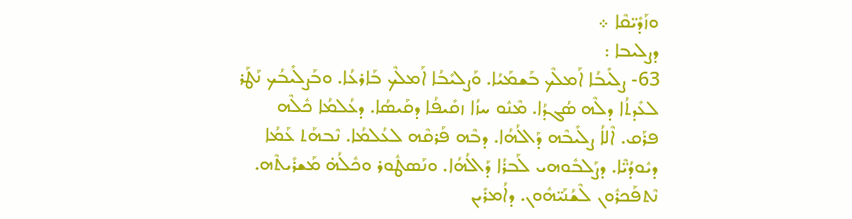ܘܙܰܕܺܝ̈ܩܶܐ ܀
ܕܨܠܝܒܐ :
63- ܨܠܺܝܒܳܐ ܐܰܡܠܶܟ ܒܰܫܡܰܝܳܐ. ܘܰܨܠܝܺܒܳܐ ܐܰܡܠܶܟ ܒܰܐܪܥܳܐ. ܘܒܰܨܠܺܝܒܳܟ ܢܰܛܰܪ ܠܥܺܕܬܳܐ ܕܠܶܗ ܣܳܓܕܳܐ. ܡܶܢܽܘ ܚܙܳܐ ܙܩܺܝܦܳܐ ܕܩܰܝܣܳܐ. ܕܥܳܠܡܳܐ ܟܽܠܶܗ ܦܪܰܩ. ܐܶܠܐܳ ܨܠܺܝܒܶܗ ܕܰܐܠܳܗܳܐ. ܕܒܶܗ ܦܰܪܩܶܗ ܠܥܳܠܡܳܐ. ܢܶܒܗܰܬ ܥܰܡܳܐ ܕܝܽܘܕܳܝ̈ܶܐ. ܕܨܰܠܒܽܘܗܝ ܠܰܒܪܳܐ ܕܰܐܠܳܗܳܐ. ܘܢܰܣܛܽܘܪ ܘܟܽܠܳܗ̇ ܡܰܫܪܺܝܬܶܗ. ܢܶܬܦܰܟܪܽܘܢ ܠܶܫܳܢܰܝ̈ܗܽܘܢ. ܕܐܳܡܪܺܝܢ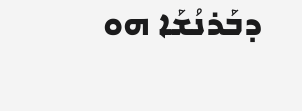ܕܒܰܪܢܳܫܰܐ ܗܘ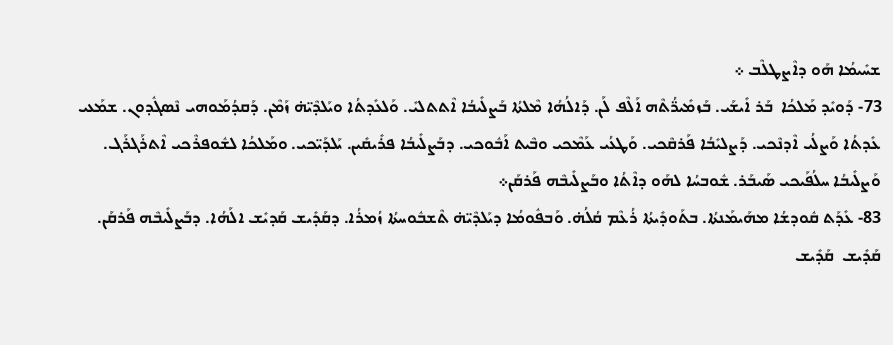ܫܚܺܝܡܳܐ ܗܰܘ ܕܐܶܨܛܠܶܒ ܀
73- ܕܰܘܝܺܕ ܡܰܠܟܳܐ  ܒܰܪ ܐܺܝܫܰܝ. ܒܰܙܡܺܝܪ̈ܳܬܶܗ ܐܰܠܶܦ ܠܰܢ. ܕܰܐܠܳܗܳܐ ܡܶܠܬܳܐ ܒܰܨܠܺܝܒܳܐ ܐܶܬܬܠܝܺ. ܘܰܠܥܺܕܬܳܐ ܘܝܰܠܕܶܝ̈ܗ̇ ܙܰܡܶܢ. ܕܰܩܕܳܡܰܘܗܝ ܢܶܣܓܽܕܘܢ. ܫܡܰܥܝ ܥܺܕܬܳܐ ܘܰܨܠܳܝ ܐܶܕܢܶܟܝ. ܕܰܨܠܝܺܒܳܐ ܦܰܪܩܶܟܝ. ܘܰܛܥܳܝ ܥܰܡܶܟܝ ܘܒܶܝܬ ܐܰܒܽܘܟܝ. ܕܒܰܨܠܺܝܒܳܐ ܦܪܺܝܩܺܝܢ. ܝܰܠܕܰܝ̈ܟܝ. ܘܡܰܠܟܳܐ ܠܫܽܘܦܪܶܟܝ ܐܶܬܪܰܓܪܰܓ. ܘܰܨܠܺܝܒܳܐ ܚܠܳܦܰܝܟܝ ܣܰܝܒܰܪ. ܫܽܘܒܚܳܐ ܠܗܰܘ ܕܐܶܬܳܐ ܘܒܰܨܠܺܝܒܶܗ ܦܰܪܩܰܢ܀
83- ܥܺܕܰܬ ܩܽܘܕܫܳܐ ܡܗܰܝܡܰܢܬܳܐ. ܒܬܰܘܕܺܝܬܳܐ ܪܳܥܶܡ ܩܳܠܳܗ̇. ܘܰܒܦܽܘܡܳܐ ܕܝܰܠܕܶܝ̈ܗ̇ ܬܶܫܒܽܘܚܬܳܐ ܙܳܡܪܳܐ. ܕܩܰܕܺܝܫ ܩܰܕܝܺܫ ܐܠܰܗܳܐ. ܕܒܰܨܠܺܝܒܶܗ ܦܰܪܩܰܢ. ܩܰܕܺܝܫ  ܩܰܕܺܝܫ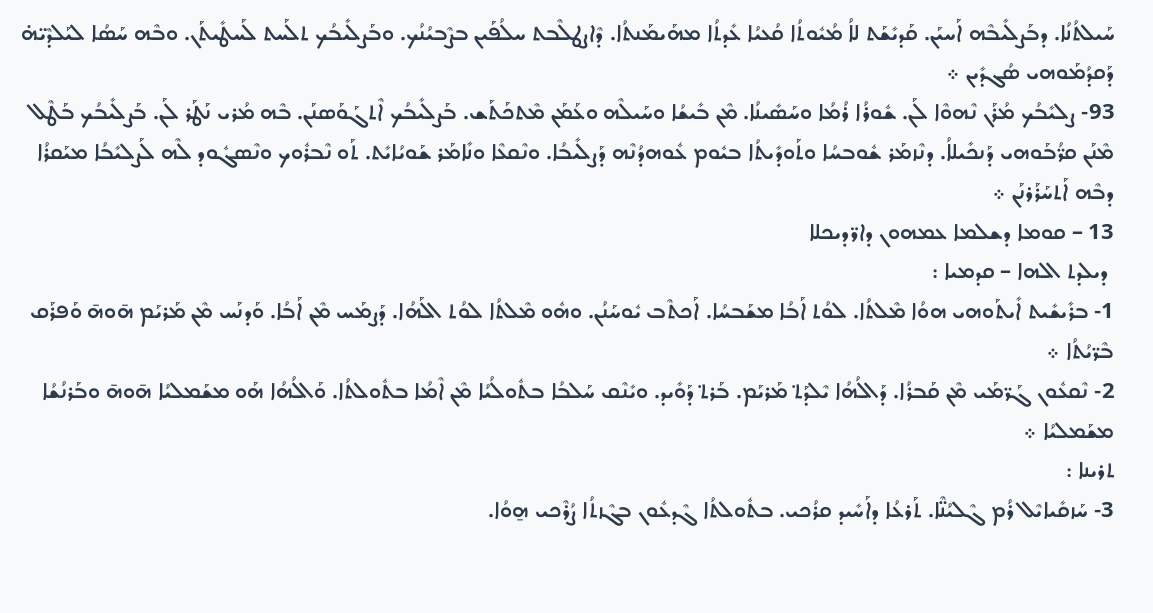ܚܰܝܠܬܳܢܳܐ. ܕܒܰܨܠܺܝܒܶܗ ܐܰܚܝܰܢ. ܩܰܕܝܺܫܰܬ ܠܐܳ ܡܳܝܽܘܬܳܐ ܩܳܥܝܳܐ ܥܺܕܬܳܐ ܡܗܰܝܡܰܢܬܳܐ. ܕܶܐܨܛܠܶܒܬ ܚܠܳܦܰܝܢ ܒܨܶܒܝܳܢܳܟ. ܘܒܰܨܠܺܝܒܳܟ ܬܠܰܚܬ ܠܰܚܛܺܝܬܰܢ. ܘܒܶܗ ܚܰܣܳܐ ܠܝܰܠܕܶܝ̈ܗ̇ ܕܰܩܕܳܡܰܘܗܝ ܣܳܓܕܺܝܢ ܀
93- ܨܠܝܺܒܳܟ ܡܳܪܰܢ ܢܶܗܘܶܐ ܠܰܢ. ܫܽܘܪܳܐ ܪܳܡܳܐ ܘܚܰܣܺܝܢܳܐ. ܡܶܢ ܒܺܝܫܳܐ ܘܚܰܝܠܶܗ ܘܥܰܡܰܢ ܡܶܬܟܰܬܰܫ. ܒܰܨܠܺܝܒܳܟ ܐܶܬܓܰܘܰܣܢܰܢ. ܒܶܗ ܡܳܪܝ ܢܰܛܰܪ ܠܰܢ. ܒܰܨܠܺܝܒܳܟ ܒܰܛܶܠ ܡܶܢܰܢ ܩܪ̈ܳܒܰܘܗܝ ܕܰܢܟܺܝܠܐܳ. ܕܢܶܙܡܰܪ ܫܽܘܒܚܳܐ ܘܬܰܘܕܺܝܬܳܐ ܒܝܽܘܡ ܥܽܘܗܕܳܢܶܗ ܕܰܨܠܺܝܒܳܐ. ܘܢܶܩܥܶܐ ܘܢܺܐܡܰܪ ܫܰܘܝܳܐܝܺܬ. ܬܰܘ ܢܶܒܪܽܘܟ ܘܢܶܣܓܽܘܕ ܠܶܗ ܠܰܨܠܝܺܒܳܐ ܡܝܰܩܪܳܐ ܕܒܶܗ ܐܰܬܚܰܪܰܪܢܰܢ ܀
13 – ܩܘܡܐ ܕܫܠܡܐ ܥܡܗܘܢ ܕܐܪ̈ܕܝܟܠܐ
 ܕܝܠܕܬ ܐܠܗܐ – ܩܕܡܝܐ :
1- ܒܪܺܝܫܺܝܬ ܐܺܝܬܰܘܗܝ ܗܘܳܐ ܡܶܠܬܳܐ. ܠܘܳܬ ܐܰܒܳܐ ܡܫܰܒܚܳܐ. ܐܰܟܬܶܒ ܝܽܘܚܰܢܳܢ. ܘܗܽܘ ܡܶܠܬܳܐ ܠܘܳܬ ܐܠܰܗܳܐ. ܕܰܨܡܰܚ ܡܶܢ ܐܰܒܳܐ. ܘܰܕܢܰܚ ܡܶܢ ܡܰܪܝܰܡ ܗ̄ܘܗ̄ ܘܰܦܪܰܩ ܒܶܪ̈ܝܳܬܳܐ ܀
2- ܢܶܩܥܽܘܢ ܓܰܪ̈ܡܰܝ ܡܶܢ ܩܰܒܪܳܐ. ܕܰܐܠܳܗܳܐ ܝܶܠܕܰܬ݀ ܡܰܪܝܰܡ. ܒܰܪܬ݀ ܕܰܘܺܝܕ. ܘܝܺܢܶܩ ܚܰܠܒܳܐ ܒܬܽܘܠܳܝܳܐ ܡܶܢ ܐܶܡܳܐ ܒܬܽܘܠܬܳܐ. ܘܰܐܠܳܗܳܐ ܗܰܘ ܡܫܰܡܠܝܳܐ ܗ̄ܘܗ̄ ܘܒܰܪܢܳܫܳܐ ܡܫܰܡܠܝܳܐ ܀
ܬܪܝܢܐ :
3- ܚܰܙܩܺܝܐܝܶܠ ܪܳܡ ܓܶܠܝܳܢ̈ܶܐ. ܬܰܪܥܳܐ ܕܐܰܚܺܝܕ ܩܪܳܟܝ. ܒܬܽܘܠܬܳܐ ܓܶܕܥܽܘܢ ܒܓܶܙܬܳܐ ܨܳܪܶܟܝ ܗ̱ܘܳܐ.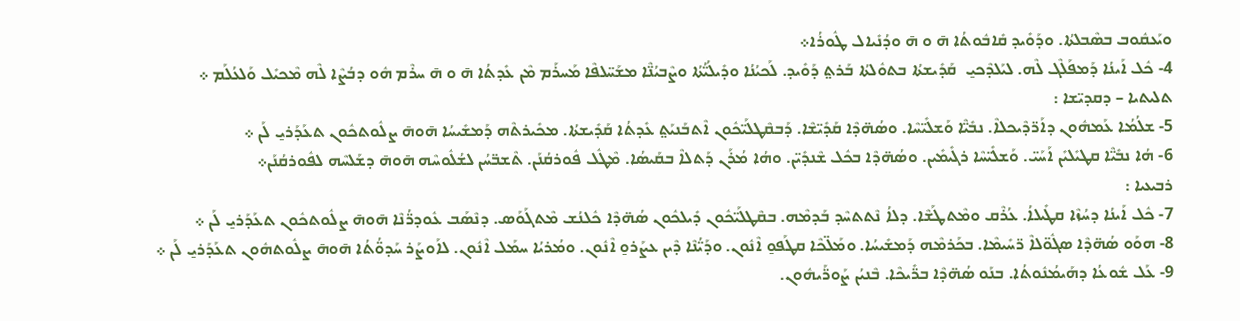ܘܝܰܥܩܽܘܒ ܒܣܶܒܠܬܳܐ. ܘܕܰܘܺܝܕ ܩܺܐܒܽܘܬܳܐ ܗ̄ ܘ ܗ̄ ܘܕܳܢܺܝܐܠ ܛܽܘܪܳܐ܀
4- ܟܽܠ ܐܰܝܢܳܐ ܕܰܡܦܰܠܶܓ ܠܶܗ. ܠܝܰܠܕܶܟܝ̱  ܩܰܕܺܝܫܬܳܐ ܒܬܘܽܠܬܳܐ ܒܰܪܬ݀ ܕܰܘܺܝܕ. ܠܰܟܝܳܢܳܐ ܘܕܺܝܠܳܝ̈ܳܬܳܐ ܘܨܶܒܝܳܢ̈ܶܐ ܡܫܰܚ̈ܠܦܶܐ ܡܰܚܪܰܡ ܡܶܢ ܥܺܕܬܳܐ ܗ̄ ܘ ܗ̄ ܚܪܶܡ ܗܽܘ ܕܒܳܨܶܐ ܠܶܗ ܡܶܟܝܺܠ ܘܰܠܥܳܠܰܡ ܀
ܬܠܝܬܝܐ – ܕܩܕܝ̈ܫܐ :
5- ܫܠܳܡܳܐ ܥܰܡܗܽܘܢ ܕܐܰܪ̈ܕܶܝܟܠܐܶ. ܢܒܺܝ̈ܶܐ ܘܰܫܠܺܝ̈ܚܶܐ. ܘܣܳܗ̈ܕܶܐ ܩܰܕܺܝ̈ܫܶܐ. ܕܰܒܩܶܛܠܰܝ̈ܟܽܘܢ ܐܶܬܒܰܢܝܰܬ݀ ܥܺܕܬܳܐ ܩܰܕܺܝܫܬܳܐ. ܡܟܺܝܪܬܶܗ ܕܰܡܫܺܝܚܳܐ ܗ̄ܘܗ̄ ܨܠܽܘܬܟܽܘܢ ܬܥܰܕܰܪܝ̱ ܠܰܢ ܀
6- ܗܳܐ ܢܒܺܝ̈ܶܐ ܩܛܝܺܠܝܺܢ ܐܰܚܰܝ̈. ܘܰܫܠܺܝ̈ܚܶܐ ܪܓܺܝܡܺܝܢ. ܘܣܳܗ̈ܕܶܐ ܒܟܽܠ ܫܶܢܕܺܝ̈ܢ. ܘܗܳܐ ܡܳܪܰܢ ܕܰܬܠܐܶ ܒܩܰܝܣܳܐ. ܡܶܛܽܠ ܦܽܘܪܩܳܢܰܢ. ܬܶܫܒ̈ܚܳܢ ܠܫܳܠܽܘܚܶܗ ܗ̄ܘܗ̄ ܕܫܰܠܚܶܗ ܠܦܽܘܪܩܳܢܰܢ܀
ܪܒܝܥܝܐ :
7- ܟܽܠ ܐܰܝܢܳܐ ܕܚܳܙܶܐ ܩܛܺܝܠܐܳ. ܥܳܪܶܩ ܘܡܶܬܛܰܫܶܐ. ܕܠܐܳ ܢܶܬܬܚܶܕ ܒܰܕܡܶܗ. ܒܩܶܛܠܰܝ̈ܟܽܘܢ ܕܺܝܠܟܽܘܢ ܣܳܗ̈ܕܶܐ ܟܽܠܢܳܫ ܡܶܬܓܰܘܰܣ. ܕܢܶܣܰܒ ܥܽܘܕܪ̈ܳܢܶܐ ܗ̄ܘܗ̄ ܨܠܽܘܬܟܽܘܢ ܬܥܰܕܰܪܝ̱ ܠܰܢ ܀
8- ܗܘܰܘ ܣܳܗ̈ܕܶܐ ܣܓܽܘ̈ܠܐܶ ܪ̈ܚܺܝܡܶܐ. ܒܟܰܪܡܶܗ ܕܰܡܫܺܝܚܳܐ. ܘܡܰܠ̈ܟܶܐ ܩܛܰܦܘ̱ ܐܶܢܽܘܢ. ܘܕܰܝ̈ܳܢܶܐ ܕܶܝܢ ܥܨܰܪܘ̱ ܐܶܢܽܘܢ. ܘܡܳܪܝܳܐ ܚܡܰܠ ܐܶܢܽܘܢ. ܠܐܰܘܨܰܪ ܚܰܕܘ̈ܳܬܳܐ ܗ̄ܘܗ̄ ܨܠܽܘܬܗܽܘܢ ܬܥܰܕܰܪܝ̱ ܠܰܢ ܀
9- ܥܰܠ ܫܽܘܥܳܐ ܕܗܰܝܡܳܢܽܘܬܳܐ. ܒܢܰܘ ܣܳܗ̈ܕܶܐ ܒܪ̈ܺܝܟܶܐ. ܒܶܢܝܳܢ ܨܰܘܪ̈ܰܝܗܽܘܢ.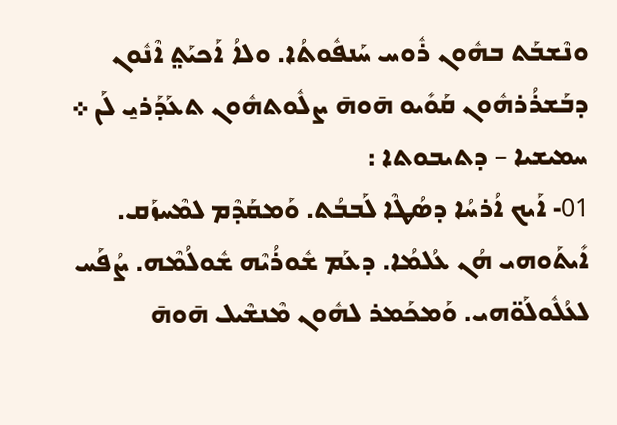ܘܢܶܫܒܰܬ ܒܗܽܘܢ ܪܽܘܚ ܚܰܢܦܽܘܬܳܐ. ܘܠܐܳ ܐܰܟܝܰܬ݀ ܐܶܢܽܘܢ ܕܒܰܫܪܳܪܗܽܘܢ ܩܰܘܺܝܘ ܗ̄ܘܗ̄ ܨܠܽܘܬܗܽܘܢ ܬܥܰܕܰܪܝ̱ ܠܰܢ ܀
ܚܡܝܫܝܐ – ܕܬܝܒܘܬܐ :
01- ܐܰܝܟ ܐܳܪܚܳܐ ܕܣܳܛܶܐ ܠܰܒܒܳܬ. ܘܰܡܩܰܕܶܡ ܠܡܶܚܙܰܩ. ܐܺܝܬܰܘܗܝ ܗܳܢ ܥܳܠܡܳܐ. ܕܥܰܡ ܫܽܘܪܳܝܶܗ ܫܽܘܠܳܡܶܗ. ܨܳܦܰܚ ܠܥܳܠܽܘܠܰܘ̈ܗܝ. ܘܰܡܟܰܡܪ ܠܗܽܘܢ ܡܶܢܫܶܝܠ ܗ̄ܘܗ̄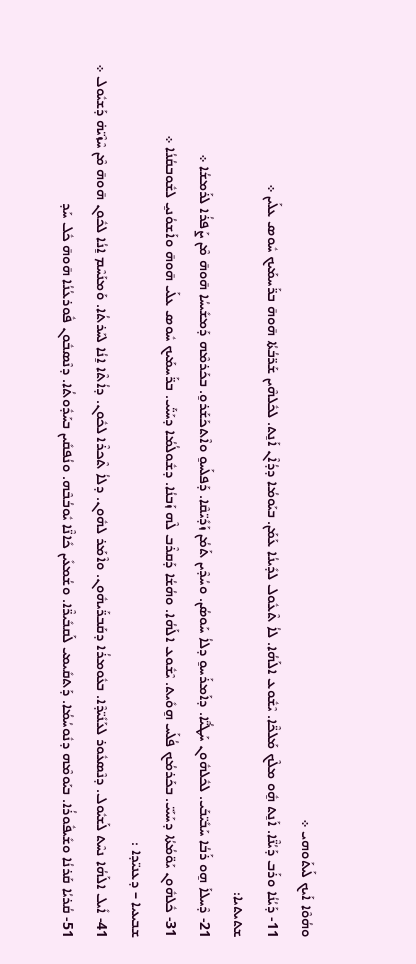ܘܗܳܘܶܐ ܐܰܝܟ ܠܰܝܬܰܘܗܝ ܀
11- ܕܰܝܳܢܳܐ ܘܪܰܒ ܕܰܝܳܢ̈ܶܐ. ܐܰܢ̱ܬ ܗ̱ܽܘ ܡܠܶܟ ܡܰܠܟ̈ܶܐ. ܝܶܫܽܘܥ ܐܠܰܗܳܐ. ܠܐܳ ܬܶܥܽܘܠ ܠܕܺܝܢܳܐ ܥܰܡܰܢ. ܒܝܰܘܡܳܐ ܕܕܳܐܶܢ ܐܰܢ̱ܬ. ܠܟܽܠܗܶܝܢ ܫܰܪ̈ܒܳܬܳܐ ܗ̄ܘܗ̄ ܒܪ̈ܰܚܡܰܝܟ ܚܽܘܣ ܥܠܰܝܢ ܀
ܫܬܝܬܝܐ:
21- ܕܶܚܠܐܰ ܗ̱ܘ ܪܰܒܳܐ ܚܰܒܺܝ̈ܒܰܝ. ܠܟܽܠܗܽܘܢ ܚܰܛܳܝ̈ܶܐ. ܕܐܰܡܪܰܚܘ̱ ܕܠܐܳ ܚܰܘܣܳܢ. ܘܚܳܕܶܝܢ ܬܰܡܳܢ ܙܰܕܺܝ̈ܩܶܐ. ܕܰܦܠܰܚܘ̱ ܘܐܶܬܟܰܫܰܪܘ̱. ܒܟܰܪܡܶܗ ܕܰܡܫܺܝܚܳܐ ܗ̄ܘܗ̄ ܡܶܢ ܨܰܦܪܳܐ ܠܪܰܡܫܳܐ ܀
31- ܟܽܠܗܽܘܢ ܝܰܘ̈ܡܳܬܳܐ ܕܚܰܝܰܝ̈. ܒܟܰܪܡܳܟ ܦܳܠܰܚ ܗ̱ܘܺܝܬ. ܝܶܫܽܘܥ ܐܠܰܗܳܐ. ܘܗܳܫܳܐ ܕܰܩܪܶܒ ܠܶܗ ܙܰܒܢܳܐ. ܕܫܽܘܠܳܡܳܐ ܕܚܰܝ̈ܰܝ. ܒܪ̈ܰܚܡܰܝܟ ܚܽܘܣ ܥܠܰܝ ܗ̄ܘܗ̄ ܘܐܰܫܘܳܢܝ̱ ܠܫܽܘܒܩܳܢܳܐ ܀
ܫܒܝܥܝܐ – ܕܥܢܝ̈ܕܐ :
41- ܐܺܝܠ ܐܠܰܗܳܐ ܢܚܶܬ ܠܰܫܝܽܘܠ. ܕܢܶܣܥܽܘܪ ܠܥܰܢܺܝ̈ܕܶܐ. ܒܥܽܘܡܪܳܐ ܕܩܰܒܪ̈ܰܝܗܽܘܢ. ܘܐܶܡܰܪ ܠܗܽܘܢ. ܕܠܐܳ ܬܶܟܪܶܐ ܠܟܽܘܢ. ܕܐܳܬܶܐ ܐ̱ܢܳܐ ܠܚܰܪܬܳܐ. ܘܰܡܢܰܚܶܡ ܐ̱ܢܳܐ ܠܟܽܘܢ ܗ̄ܘܗ̄ ܡܶܢ ܚܶܙܶܝ̈ܗ̇ ܕܰܫܝܽܘܠ ܀
51- ܩܳܪܝܳܐ ܩܰܪܢܳܐ ܘܫܺܝܦܽܘܪܳܐ. ܒܝܰܘܡܶܗ ܕܢܽܘܚܳܡܳܐ. ܕܰܬܩܺܝܡܝ ܠܰܩܒܺܝܪ̈ܶܐ. ܘܫܳܡܥܺܝܢ ܟܺܐܢ̈ܶܐ ܝܽܘܒܳܒܶܗ. ܘܢܳܦܩܺܝܢ ܒܚܰܕܽܘܬܳܐ. ܕܢܶܣܒܽܘܢ ܦܽܘܪܥܳܢܳܐ ܗ̄ܘܗ̄ ܟܽܠ ܚܰܕ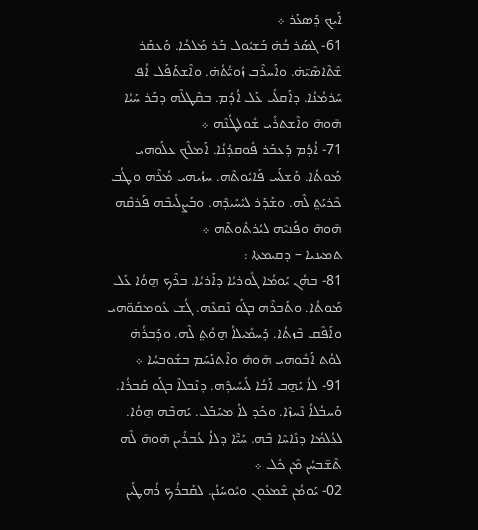ܐܰܝܟ ܕܰܣܥܰܪ ܀
61- ܓܣܰܪ ܒܳܗ̇ ܒܰܫܝܽܘܠ ܒܰܪ ܡܰܠܟܳܐ. ܘܰܥܩܰܪ ܫܶܬܶܐܣܶܝ̈ܗ̇. ܘܐܰܚܪܶܒ ܙܳܘܝ̈ܳܬܳܗ̇. ܘܐܶܫܬܰܦܰܠ ܐܳܦ ܚܰܪܡܳܢܳܐ. ܕܐܰܩܠܺܝ ܥܰܠ ܐܳܕܳܡ. ܒܩܶܛܠܶܗ ܕܒܰܪ ܚܰܝܳܐ ܗ̄ܘܗ̄ ܘܐܶܫܬܪܺܝ ܫܽܘܠܛܳܢܶܗ ܀
71- ܐܳܕܳܡ ܕܰܥܒܰܪ ܦܽܘܩܕܳܢܳܐ. ܐܰܡܠܶܟ ܥܠܰܘܗܝ ܡܰܘܬܳܐ. ܘܰܫܠܰܚ ܦܰܐܝܽܘܬܶܗ. ܚܙܳܝܗܝ ܡܳܪܶܗ ܘܛܳܒ ܟܶܪܝܰܬ݀ ܠܶܗ. ܘܫܰܕܰܪ ܠܝܺܚܺܝܕܶܗ. ܘܒܰܨܠܺܝܒܶܗ ܦܰܪܩܶܗ ܗ̄ܘܗ̄ ܘܦܰܢܝܶܗ ܠܝܳܪܬܽܘܬܶܗ ܀
ܬܡܝܢܝܐ – ܕܩܝܡܬܐ :
81- ܒܗܳܢ ܝܰܘܡܳܐ ܓܽܘܪܝܳܐ ܕܐܰܪܝܳܐ. ܒܪܶܟ ܗ̱ܘܳܐ ܥܰܠ ܡܰܘܬܳܐ. ܘܬܰܒܪܶܗ ܒܓܰܘ ܢܶܩܥܶܗ. ܓܳܫ ܥܽܘܡܩܰܘ̈ܗܝ ܘܐܰܦܶܩ ܒܶܙܬܳܐ. ܕܰܚܡܺܝܠܐܳ ܗ̱ܘܳܬ݀ ܠܶܗ. ܘܕܰܒܪܳܗ̇ ܠܘܳܬ ܐܰܒܽܘܗܝ ܗ̄ܘܗ̄ ܘܐܶܬܢܰܚܰܡ ܒܫܽܘܒܚܳܐ ܀
91- ܠܐܳ ܝܰܗ̱ܒ ܐܰܒܳܐ ܠܺܝܚܺܝܕܶܗ. ܕܢܶܒܠܐܶ ܒܓܰܘ ܩܰܒܪܳܐ. ܘܰܚܒܳܠܐܳ ܢܶܚܙܶܐ. ܘܟܰܕ ܠܐܳ ܡܚܰܒܰܠ. ܝܰܗܒܶܗ ܗ̱ܘܳܐ. ܠܥܳܠܡܳܐ ܕܢܺܐܚܶܐ ܒܶܗ. ܚܰܝ̈ܶܐ ܕܠܐܳ ܥܳܒܪܺܝܢ ܗ̄ܘܗ̄ ܠܶܗ ܬܶܫ̈ܒܚܳܢ ܡܶܢ ܟܽܠ ܀
02- ܝܰܘܡܳܢ ܫܶܡܥܽܘܢ ܘܝܽܘܚܰܢܳܢ. ܠܩܰܒܪܳܟ ܪܳܗܛܺܝܢ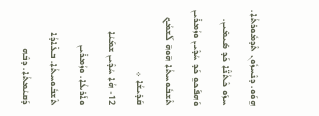ܗ̱ܘܰܘ. ܕܢܶܚܙܽܘܢ ܬܶܕܡܽܘܪܬܳܐ. ܚܙܰܘ ܟܶܬܳܢ̈ܶܐ ܟܰܕ ܣܺܝܡܺܝܢ. ܘܰܗܦܰܟܘ̱ ܟܰܕ ܚܳܕܶܝܢ ܘܙܳܡܪܺܝܢ ܬܶܫܒܽܘܚܬܳܐ ܗ̄ܘܗ̄ ܠܰܫܡܳܟ ܩܰܕܺܝܫܳܐ ܀
12- ܗܳܐ ܚܳܕܶܝܢ ܫܡܰܝܳܐ ܘܐܰܪܥܳܐ. ܘܙܳܡܪܺܝܢ ܬܶܫܒܽܘܚܬܳܐ. ܒܥܺܐܕܳܐ ܕܰܩܝܳܡܬܳܐ. ܕܒܶܗ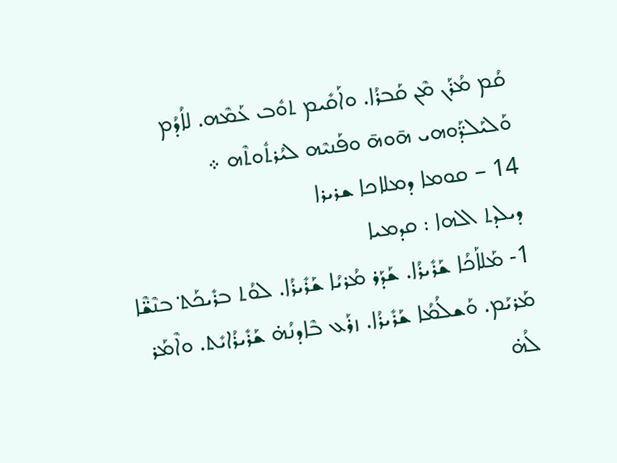ܩܳܡ ܡܳܪܰܢ ܡܶܢ ܩܰܒܪܳܐ. ܘܐܰܩܺܝܡ ܬܘܽܒ ܥܰܡܶܗ. ܠܐܳܕܳܡ ܘܰܠܝܰܠܕ̈ܰܘܗܝ ܗ̄ܘܗ̄ ܘܦܰܢܝܶܗ ܠܝܳܪܬܽܘܬܶܗ ܀
14 – ܩܘܡܐ ܕܡܠܐܟܐ ܫܪܝܪܐ
ܕܝܠܕܬ ܐܠܗܐ : ܩܕܡܝܐ
1- ܡܰܠܐܰܟܳܐ ܫܰܪܺܝܪܳܐ. ܫܰܕܰܪ ܡܳܪܝܳܐ ܫܰܪܺܝܪܳܐ. ܠܘܳܬ ܒܪܺܝܟܰܬ݀ ܒܢܶܫ̈ܶܐ ܡܰܪܝܰܡ. ܘܰܫܠܳܡܳܐ ܫܰܪܺܝܪܳܐ. ܙܪܰܥ ܒܶܐܕܢܳܗ̇ ܫܰܪܺܝܪܳܐܝܺܬ. ܘܐܶܡܰܪ ܠܳܗ̇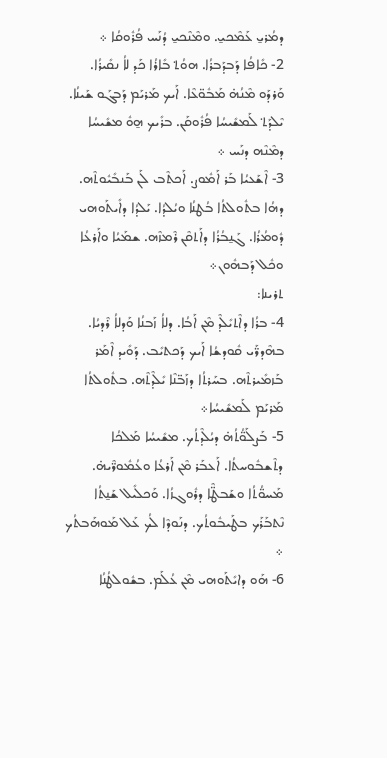ܕܡܳܪܝ̱ ܥܰܡܶܟܝ̱. ܘܡܶܢܶܟܝ̱ ܕܳܢܰܚ ܦܳܪܽܘܩܳܐ ܀
2- ܟܺܐܦܳܐ ܕܰܒܕܰܒܪܳܐ. ܗܘܳܬ݀ ܒܺܐܪܳܐ ܟܰܕ ܠܐܳ ܢܩܺܝܪܳܐ. ܘܰܪܕܰܘ ܡܶܢܳܗ̇ ܡܰܒܽܘ̈ܥܶܐ. ܐܰܝܟ ܡܰܪܝܰܡ ܕܰܒܓܰܘ ܫܰܝܢܳܐ. ܝܶܠܕܰܬ݀ ܠܰܡܫܺܝܚܳܐ ܦܳܪܽܘܩܰܢ. ܒܪܺܝܟ ܗ̱ܘܽ ܡܫܺܝܚܳܐ ܕܡܶܢܶܗ ܕܢܰܚ ܀
3- ܐܶܫܰܥܝܳܐ ܒܰܪ ܐܰܡܽܘܨ. ܐܰܟܬܶܒ ܠܰܢ ܒܰܢܒܺܝܽܘܬܶܗ. ܕܗܳܐ ܒܬܽܘܠܬܳܐ ܒܳܛܢܳܐ ܘܝܳܠܕܳܐ. ܝܰܠܕܳܐ ܕܐܺܝܬܰܘܗܝ ܕܽܘܡܳܪܳܐ. ܓܰܢ̱ܒܳܪܳܐ ܕܐܰܬܩܶܢ ܪܶܡܙܶܗ. ܫܡܰܝܳܐ ܘܐܰܪܥܳܐ ܘܟܽܠ ܕܰܒܗܽܘܢ܀
ܬܪܝܢܐ:
4- ܒܪܳܐ ܕܐܶܬܝܺܠܶܕ ܡܶܢ ܐܰܒܳܐ. ܕܠܐܳ ܙܰܒܢܳܐ ܘܰܕܠܐܳ ܪܶܕܝܳܐ. ܒܗܶܕܪ̈ܰܝ ܩܽܘܕܫܳܐ ܐܰܝܟ ܕܰܟܬܝܺܒ. ܕܰܘܺܝܕ ܐܶܡܰܪ ܒܰܙܡܺܝܪܬܶܗ. ܒܚܰܪܬܳܐ ܕܙܰܒ̈ܢܶܐ ܝܺܠܶܕܬܶܗ. ܒܬܽܘܠܬܳܐ ܡܰܪܝܰܡ ܠܰܡܫܺܝܚܳܐ܀
5- ܒܰܨܠܰܘ̈ܳܬܳܗ̇ ܕܝܳܠܶܕܬܳܟ. ܡܫܺܝܚܳܐ ܡܰܠܟܳܐ ܕܬܶܫܒܽܘܚܬܳܐ. ܐܰܥܒܰܪ ܡܶܢ ܐܰܪܥܳܐ ܘܥܳܡܽܘܪ̈ܶܝܗ̇. ܡܰܚܘ̈ܳܬܳܐ ܘܫܰܒܛ̈ܶܐ ܕܪܽܘܓܙܳܐ. ܘܰܟܠܺܝܠ ܫܰܢ̱ܬܳܐ ܢܶܬܒܰܪܰܟ ܒܛܰܝܒܽܘܬܳܟ. ܕܢܰܘܕܶܐ ܠܳܟ ܥܰܠ ܡܰܘܗܰܒܬܳܟ ܀
6- ܗܰܘ ܕܐܝܺܬܰܘܗܝ ܡܶܢ ܥܳܠܰܡ. ܒܫܽܘܠܛܳܢܳܐ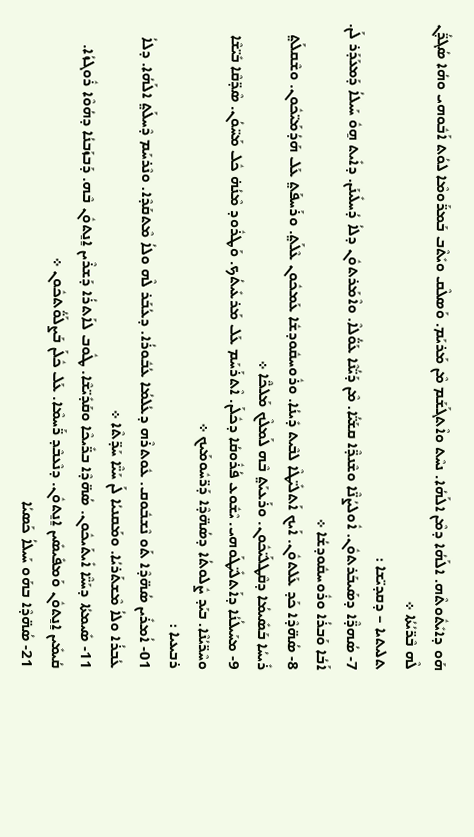ܗܰܘ ܕܐܝܺܬܽܘܬܶܗ. ܐܠܰܗܳܐ ܕܡܶܢ ܐܠܰܗܳܐ. ܢܚܶܬ ܘܐܶܬܓܰܫܰܡ ܡܶܢ ܡܰܪܝܰܡ. ܘܰܣܠܶܩ ܘܝܺܬܶܒ ܒܰܡܪ̈ܰܘܡܶܐ ܠܘܳܬ ܐܰܒܽܘܗܝ ܘܗܳܐ ܣܳܓܕ̈ܳܢ ܠܶܗ ܒܶܪ̈ܝܳܬܳܐ ܀
ܬܠܝܬܝܐ – ܕܩܕܝ̈ܫܐ :
7- ܣܳܗܕ̈ܶܐ ܕܣܰܝܒܰܪܬܘܽܢ. ܐܽܘܠܨܳܢ̈ܶܐ ܘܫܶܢܕ̈ܶܐ ܩܫܰܝ̈ܳܐ. ܡܶܢ ܕܰܝ̈ܳܢܶܐ ܥܰܘ̈ܳܠܐܶ. ܘܐܶܡܰܪܬܘܽܢ ܕܠܐܳ ܕܳܚܠܺܝܢܰܢ. ܕܐܺܝܬ ܗ̱ܘܽ ܚܰܝܠܐܳ ܕܰܡܥܰܕܰܪ ܠܰܢ. ܐܰܒܳܐ ܘܰܒܪܳܐ ܘܪܽܘܚܩܽܘܕܫܳܐ ܀
8- ܣܳܗ̈ܕܶܐ ܟܰܕ ܥܰܠܬܘܽܢ. ܐܰܝܟ ܐܰܬܠܺܝ̈ܛܶܐ ܠܒܶܝܬ ܕܺܝܢܳܐ. ܘܪܽܘܚܩܽܘܕܫܽܐ ܥܰܡܟܽܘܢ ܥܶܠܰܬ݀. ܘܪܰܚܦܰܬ݀ ܥܰܠ ܗܰܕܳܡܰܝ̈ܟܽܘܢ. ܘܫܶܩܠܰܬ݀ ܪܺܝܚܳܐ ܒܰܣܺܝܡܳܐ ܕܩܶܛܠܰܝ̈ܟܽܘܢ. ܘܪܰܥܝܰܬ݀ ܒܶܗ ܠܰܡܠܶܟ ܡܰܠܟ̈ܶܐ ܀
9- ܡܚܰܝܠܳܢܳܐ ܕܐܰܬܠܺܝ̈ܛܰܘܗܝ. ܝܶܫܽܘܥ ܦܳܪܽܘܩܳܐ ܕܟܽܠܰܢ. ܐܶܬܪܰܚܰܡ ܥܰܠ ܡܰܪܥܺܝܬܳܟ. ܘܰܛܪܽܘܕ ܡܶܢܳܗ̇ ܟܽܠ ܡܰܚ̈ܘܳܢ. ܣܶܕ̈ܩܶܐ ܒܺܝ̈ܫܶܐ ܘܚܶܪ̈ܝܳܢܶܐ. ܒܝܰܕ ܨܽܠܘܬܳܐ ܕܣܳܗ̈ܕܶܐ ܕܰܪ̈ܚܽܘܡܰܝܟ ܀
ܪܒܝܥܝܐ :
01- ܐܳܡܪܺܝܢ ܣܳܗ̈ܕܶܐ ܬܰܘ ܢܶܫܒܽܘܩ. ܥܽܘܬܪܶܗ ܕܥܳܠܡܳܐ ܥܳܒܽܘܪܳܐ. ܕܥܳܒܰܪ ܠܶܗ ܘܠܐܳ ܡܶܬܩܰܕܶܐ. ܘܢܶܪܚܰܡ ܕܶܚܠܰܬ݀ ܐܠܰܗܳܐ. ܕܠܐܳ ܥܳܒܪܳܐ ܘܠܐܳ ܡܶܫܬܰܪܝܳܐ. ܘܡܰܩܢܝܳܐ ܠܰܢ ܚܰܝ̈ܶܐ ܚܰܕ̈ܬܶܐ ܀
11- ܣܺܝܡܬܳܐ ܕܚܰܝ̈ܶܐ ܐܺܝܬܰܝܟܽܘܢ. ܣܳܗ̈ܕܶܐ ܒܪ̈ܺܝܟܶܐ ܘܩܰܕܺܝ̈ܫܶܐ. ܛܽܘܒ ܠܐܰܬܪܳܐ ܕܰܫܪܶܝܢ ܐ̱ܢ̱ܬܘܽܢ ܒܶܗ. ܕܰܒܙܰܒܢܳܐ ܕܗܳܘܶܐ ܪܽܘܓܙܳܐ. ܩܳܝܡܺܝܢ ܐ̱ܢ̱ܬܘܽܢ ܘܰܡܦܺܝܣܺܝܢ ܐ̱ܢ̱ܬܘܽܢ. ܕܢܶܥܒܶܕ ܪ̈ܰܚܡܶܐ. ܥܰܠ ܟܽܠܰܢ ܒܰܨܠܰܘ̈ܳܬܟܽܘܢ ܀
21- ܣܳܗ̈ܕܶܐ ܒܗܰܘ ܚܰܝܠܐܳ ܟܰܣܝܳܐ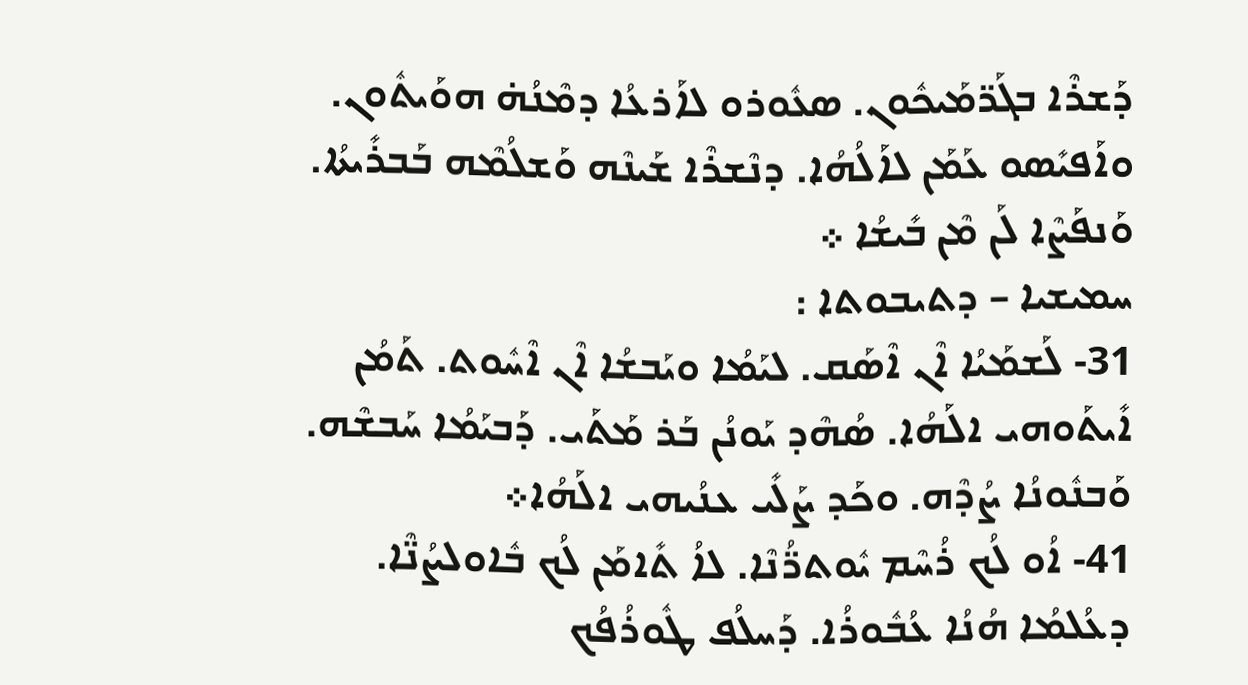ܕܰܫܪܶܐ ܒܓܰܪ̈ܡܰܝܟܽܘܢ. ܣܥܽܘܪܘ ܠܐܰܪܥܳܐ ܕܡܶܢܳܗ̇ ܗܘܰܝܬܽܘܢ. ܘܐܰܦܝܺܣܘ ܥܰܡܰܢ ܠܐܰܠܳܗܳܐ. ܕܢܶܫܪܶܐ ܫܰܝܢܶܗ ܘܰܫܠܳܡܶܗ ܒܰܒܪܺܝܬܳܐ. ܘܰܢܦܰܨܶܐ ܠܰܢ ܡܶܢ ܒܺܝܫܳܐ ܀
ܚܡܝܫܝܐ – ܕܬܝܒܘܬܐ :
31- ܠܰܫܡܰܝܳܐ ܐܶܢ ܐܶܣܰܩ. ܠܝܰܡܳܐ ܘܝܰܒܫܳܐ ܐܶܢ ܐܶܚܽܘܬ. ܬܰܡܳܢ ܐܺܝܬܰܘܗܝ ܐܠܰܗܳܐ. ܣܳܗܶܕ ܝܰܘܢܳܢ ܒܰܪ ܡܰܬܰܝ. ܕܰܒܝܰܡܳܐ ܚܰܒܫܶܗ. ܘܰܒܢܽܘܢܳܐ ܨܳܕܶܗ. ܘܟܰܕ ܨܰܠܺܝ ܥܢܳܝܗܝ ܐܠܰܗܳܐ܀
41- ܐܳܘ ܠܳܟ ܪܳܚܶܡ ܝܽܘܬܪ̈ܳܢܶܐ. ܠܐܳ ܬܺܐܡܰܢ ܠܳܟ ܒܽܐܘܠܨܳܢ̈ܶܐ. ܕܥܳܠܡܳܐ ܗܳܢܳܐ ܥܳܒܽܘܪܳܐ. ܕܰܚܠܳܦ ܛܽܘܪܳܦܳܟ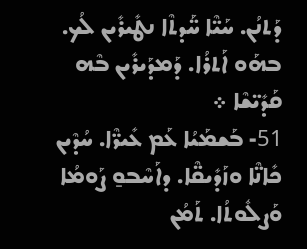ܕܰܬܢܳܢ. ܚܰܝ̈ܶܐ ܚ̈ܰܕܬܶܐ ܢܛܺܝܪܺܝܢ ܠܳܟ. ܒܗܰܘ ܐܰܬܪܳܐ. ܕܰܡܕܰܝܪܺܝܢ ܒܶܗ ܩܰܕܺܝ̈ܫܶܐ ܀
51- ܒܰܫܡܰܝܳܐ ܥܰܡ ܥܺܝܪ̈ܶܐ. ܚܳܕܶܝܢ ܟܺܐܢ̈ܶܐ ܘܙܰܕܺܝܩ̈ܶܐ. ܕܐܰܚܶܒܘ̱ ܨܰܘܡܳܐ ܘܰܨܠܽܘܬܳܐ. ܬܰܡܳܢ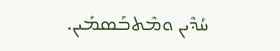ܚܳܕܶܝܢ ܘܡܶܬܒܰܣܡܺܝܢ.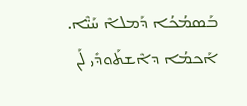ܒܰܣܡܳܟܳܐ ܕܰܡܠܐܶ ܚܰܝ̈ܶܐ. ܐܰܟܡܳܐ ܕܐܶܫܬܰܘܕܺܝ ܠܰܢ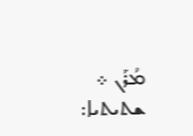ܡܳܪܰܢ ܀
ܫܬܝܬܝܐ: